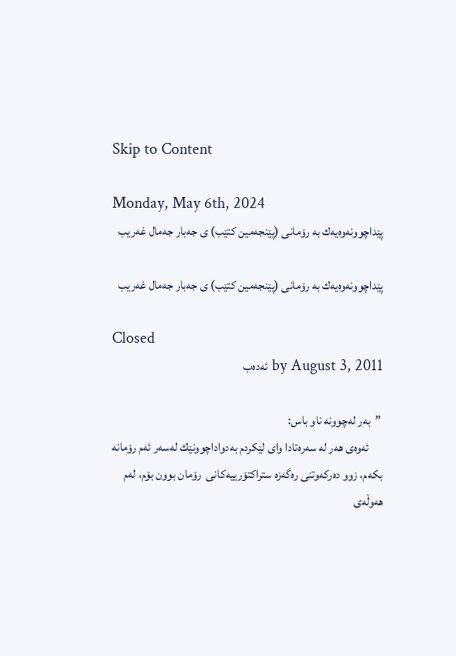Skip to Content

Monday, May 6th, 2024
پێداچوونه‌وه‌یه‌ك به‌ رۆمانی (پێنجه‌مین كتێب) ی جه‌بار جه‌مال غه‌ریب

پێداچوونه‌وه‌یه‌ك به‌ رۆمانی (پێنجه‌مین كتێب) ی جه‌بار جه‌مال غه‌ریب

Closed
by August 3, 2011 ئەدەب

 ”  به‌ر له‌چوونه‌ ناو باس:
      ئه‌وه‌ی هه‌ر له‌ سه‌ره‌تادا وای لێكردم به‌دواداچوونێك له‌سه‌ر ئه‌م رۆمانه‌ بكه‌م، زوو ده‌ركه‌وتنی ره‌گه‌زه‌ ستراكتۆرییه‌كانی  رۆمان بوون بۆم، له‌م هه‌وڵه‌ی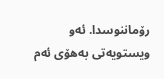رۆماننوسدا. ئه‌و ویستویه‌تی به‌هۆی ئه‌م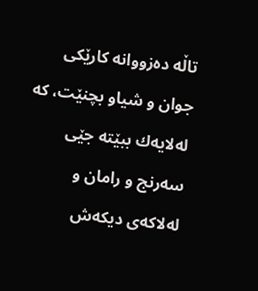تاڵه‌ ده‌زووانه‌ كارێكی جوان ‌و شیاو بچنێت، كه‌ له‌لایه‌ك ببێته‌ جێی سه‌رنج ‌و رامان ‌و له‌لاكه‌ی دیكه‌ش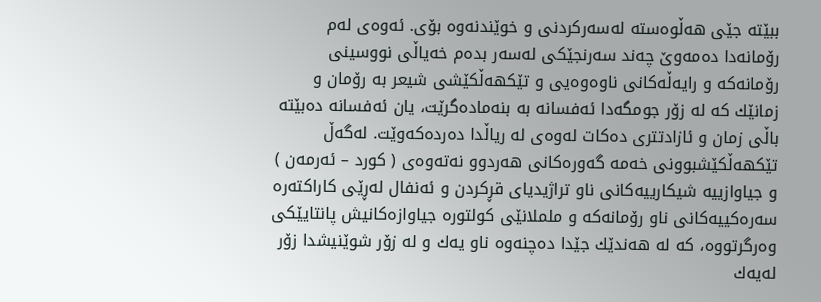ببێته‌ جێی هه‌ڵوه‌سته‌ له‌سه‌ركردنی ‌و خوێندنه‌وه‌ بۆی. ئه‌وه‌ی له‌م رۆمانه‌دا ده‌مه‌وێ‌ چه‌ند سه‌رنجێكی له‌سه‌ر بده‌م خه‌یاڵی نووسینی رۆمانه‌كه‌ ‌و رایه‌ڵه‌كانی ناوه‌وه‌یی ‌و تێكهه‌ڵكێشی شیعر به‌ رۆمان ‌و زمانێك كه‌ له‌ زۆر جومگه‌دا ئه‌فسانه‌ به‌ بنه‌ماده‌گرێت، یان ئه‌فسانه‌ ده‌بێته‌ باڵی زمان ‌و ئازادتتری ده‌كات له‌وه‌ی له‌ ریاڵدا ده‌رده‌كه‌وێت. له‌گه‌ڵ تێكهه‌ڵكێشبوونی خه‌مه‌ گه‌وره‌كانی هه‌ردوو نه‌ته‌وه‌ی ( كورد – ئه‌رمه‌ن ) و جیاوازییه‌ شیكارییه‌كانی ناو تراژیدیای قڕكردن ‌و ئه‌نفال له‌ڕێی كاراكته‌ره‌ سه‌ره‌كییه‌كانی ناو رۆمانه‌كه‌ ‌و ململانێی كولتوره‌ جیاوازه‌كانیش پانتایێكی وه‌رگرتووه‌، كه‌ له‌ هه‌ندێك جێدا ده‌چنه‌وه‌ ناو یه‌ك ‌و له‌ زۆر شوێنیشدا زۆر له‌یه‌ك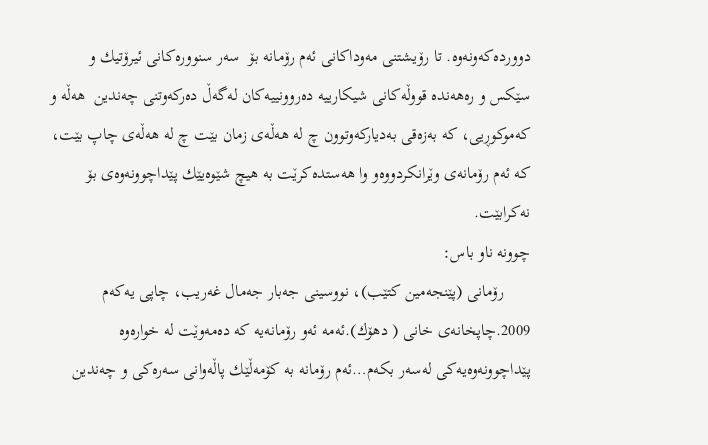دوورده‌كه‌ونه‌وه‌. تا رۆیشتنی مه‌وداكانی ئه‌م رۆمانه‌ بۆ  سه‌ر سنووره‌كانی ئیرۆتیك ‌و سێكس ‌و ره‌هه‌نده‌ قووڵه‌كانی شیكارییه‌ ده‌روونییه‌كان له‌گه‌ڵ ده‌ركه‌وتنی چه‌ندین  هه‌ڵه‌ ‌و كه‌موكوڕیی، كه‌ به‌زه‌قی به‌دیاركه‌وتوون چ له‌ هه‌ڵه‌ی زمان بێت چ له‌ هه‌ڵه‌ی چاپ بێت، كه‌ ئه‌م رۆمانه‌ی وێرانكردووه‌‌و وا هه‌ستده‌كرێت به‌ هیچ شێوه‌یێك پێداچوونه‌وه‌ی بۆ نه‌كرابێت.
چوونه‌ ناو باس:
      رۆمانی (پێنجه‌مین كتێب)، نووسینی جه‌بار جه‌مال غه‌ریب، چاپی یه‌كه‌م 2009.چاپخانه‌ی خانی ( دهۆك).ئه‌مه‌ ئه‌و رۆمانه‌یه‌ كه‌ ده‌مه‌وێت له‌ خواره‌وه‌ پێداچوونه‌وه‌یه‌كی له‌سه‌ر بكه‌م…ئه‌م رۆمانه‌ به‌ كۆمه‌ڵێك پاڵه‌وانی سه‌ره‌كی ‌و چه‌ندین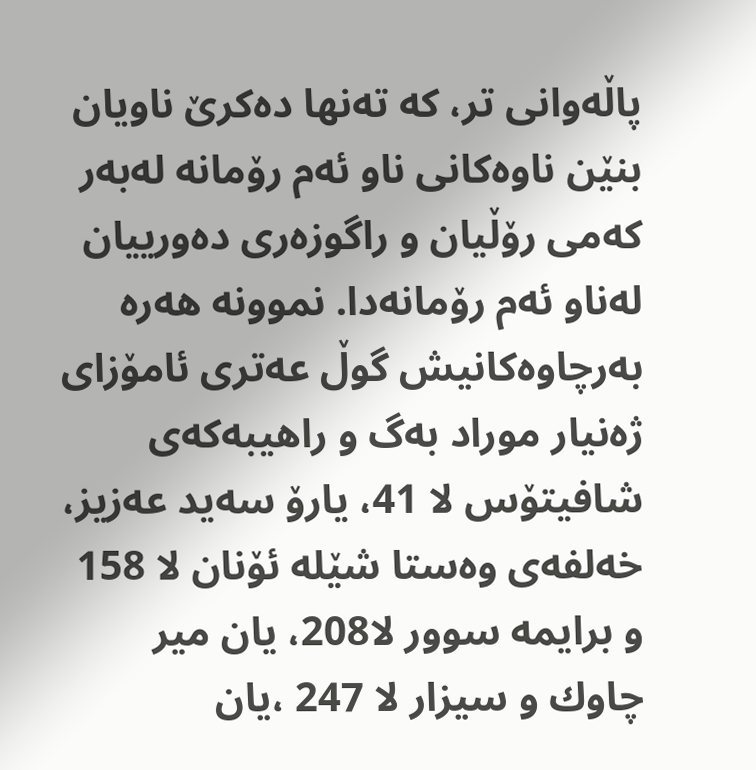پاڵه‌وانی تر، كه‌ ته‌نها ده‌كرێ‌ ناویان بنێن ناوه‌كانی ناو ئه‌م رۆمانه‌ له‌به‌ر كه‌می رۆڵیان ‌و راگوزه‌ری ده‌ورییان له‌ناو ئه‌م رۆمانه‌دا. نموونه‌ هه‌ره‌ به‌رچاوه‌كانیش گوڵ عه‌تری ئامۆزای ژه‌نیار موراد به‌گ ‌و راهیبه‌كه‌ی شافیتۆس لا 41، یارۆ سه‌ید عه‌زیز، خه‌لفه‌ی وه‌ستا شێله‌ ئۆنان لا 158 و برایمه‌ سوور لا208، یان میر چاوك ‌و سیزار لا 247 ،یان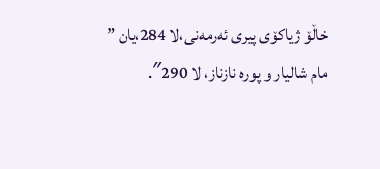خاڵۆ ژیاكۆی پیری ئه‌رمه‌نی،لا 284،یان ” مام شالیار ‌و پوره‌ نازناز، لا 290″.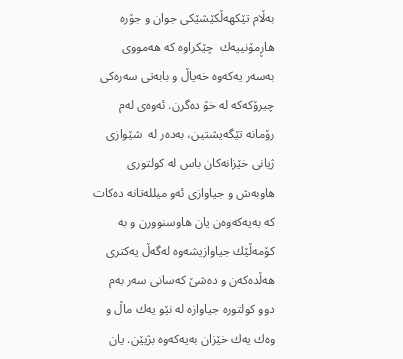به‌ڵام تێكهه‌ڵكێشێكی جوان ‌و جۆره‌ هاڕمۆنییه‌ك  چێكراوه‌ كه‌ هه‌مووی به‌سه‌ر یه‌كه‌وه‌ خه‌یاڵ ‌و بابه‌تی سه‌ره‌كی چیرۆكه‌كه‌ له‌ خۆ ده‌گرن. ئه‌وه‌ی له‌م رۆمانه‌ تێگه‌یشتین، به‌ده‌ر له‌  شێوازی ژیانی خێزانه‌كان باس له‌ كولتوری هاوبه‌ش ‌و جیاوازی ئه‌و میلله‌تانه‌ ده‌كات كه‌ به‌یه‌كه‌وه‌ن یان هاوسنوورن ‌و به‌ كۆمه‌ڵێك جیاوازیشه‌وه‌ له‌گه‌ڵ یه‌كتری هه‌ڵده‌كه‌ن ‌و ده‌شێ‌ كه‌سانی سه‌ر به‌م دوو كولتوره‌ جیاوازه‌ له‌ نێو یه‌ك ماڵ ‌و وه‌ك یه‌ك خێزان به‌یه‌كه‌وه‌ بژیێن. یان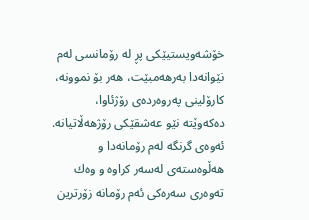خۆشه‌ویستیێكی پڕ له‌ رۆمانسی له‌م نێوانه‌دا به‌رهه‌مبێت، هه‌ر بۆ نموونه‌، كارۆلینی په‌روه‌رده‌ی رۆژئاوا، ده‌كه‌وێته‌ نێو عه‌شقێكی رۆژهه‌ڵاتیانه‌. ئه‌وه‌ی گرنگه‌ له‌م رۆمانه‌دا ‌و هه‌ڵوه‌سته‌ی له‌سه‌ر كراوه‌ ‌و وه‌ك ته‌وه‌ری سه‌ره‌كی ئه‌م رۆمانه‌ زۆرترین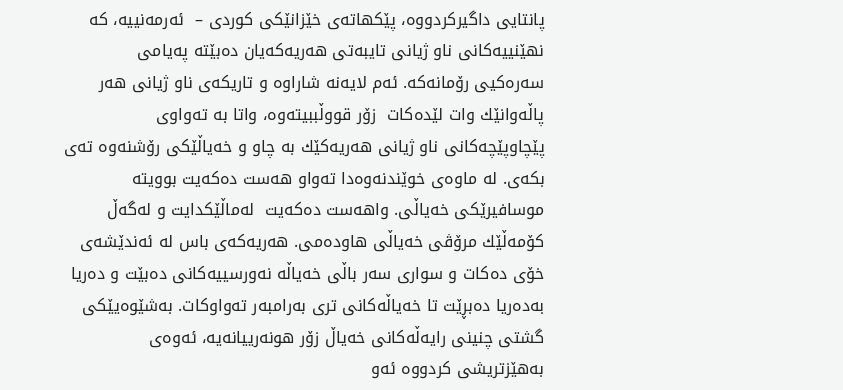پانتایی داگیركردووه‌، پێكهاته‌ی خێزانێكی كوردی –  ئه‌رمه‌نییه‌، كه‌ نهێنییه‌كانی ناو ژیانی تایبه‌تی هه‌ریه‌كه‌یان ده‌بێته‌ په‌یامی سه‌ره‌كیی رۆمانه‌كه‌. ئه‌م لایه‌نه‌ شاراوه‌ ‌و تاریكه‌ی ناو ژیانی هه‌ر پاڵه‌وانێك وات لێده‌كات  زۆر قووڵببیته‌وه‌، واتا به‌ ته‌واوی پێچاوپێچه‌كانی ناو ژیانی هه‌ریه‌كێك به‌ چاو ‌و خه‌یاڵێكی رۆشنه‌وه‌ ته‌ی بكه‌ی. له‌ ماوه‌ی خوێندنه‌وه‌دا ته‌واو هه‌ست ده‌كه‌یت بوویته‌ موسافیرێكی خه‌یاڵی. واهه‌ست ده‌كه‌یت  له‌ماڵێكدایت ‌و له‌گه‌ڵ كۆمه‌ڵێك مرۆڤی خه‌یاڵی هاوده‌می. هه‌ریه‌كه‌ی باس له‌ ئه‌ندێشه‌ی خۆی ده‌كات ‌و سواری سه‌ر باڵی خه‌یاڵه‌ نه‌ورسییه‌كانی ده‌بێت ‌و ده‌ریا به‌ده‌ریا ده‌بڕێت تا خه‌یاڵه‌كانی تری به‌رامبه‌ر ته‌واوكات. به‌شێوه‌یێكی گشتی چنینی رایه‌ڵه‌كانی خه‌یاڵ زۆر هونه‌رییانه‌یه‌، ئه‌وه‌ی به‌هێزتریشی كردووه‌ ئه‌و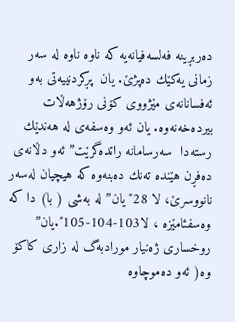ده‌ربڕینه‌ فه‌لسه‌فیانه‌یه‌ كه‌ ناوه‌ ناوه‌ له‌ سه‌ر زمانی یه‌كێك ده‌پژێ‌. یان  پڕكردنییه‌تی به‌و ئه‌فسانانه‌ی مێژووی كۆنی رۆژهه‌ڵات بیرده‌خه‌نه‌وه‌. یان ئه‌و وه‌سفه‌ی له‌ هه‌ندێك رسته‌دا  سه‌رسامانه‌ راتده‌گرێت” ئه‌و دڵانه‌ی ده‌فڕن هێنده‌ ته‌نك ده‌بنه‌وه‌ كه‌ هیچیان له‌سه‌ر نانووسرێ‌، لا 28″ یان” له‌ به‌شی ( با) دا كه‌ وه‌سفئامێزه‌ ، لا103-104-105″.یان” روخساری ژه‌نیار مورادبه‌گ له‌ زاری كاكۆ وه‌( ئه‌و ده‌موچاوه‌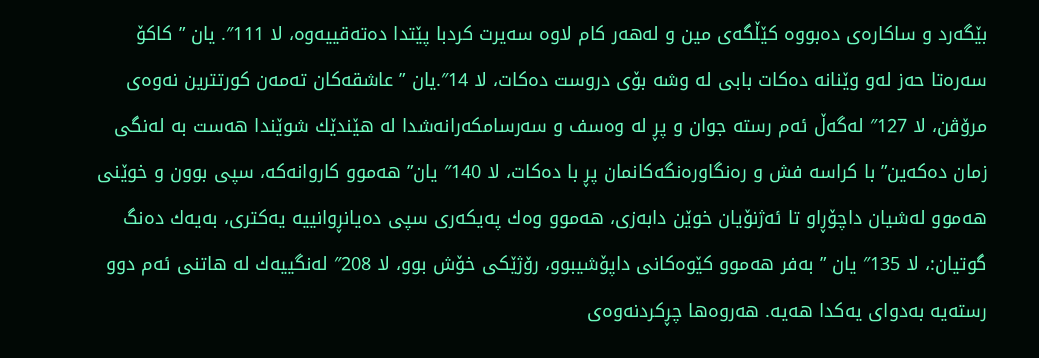بێگه‌رد ‌و ساكاره‌ی ده‌بووه‌ كێڵگه‌ی مین ‌و له‌هه‌ر كام لاوه‌ سه‌یرت كردبا پێتدا ده‌ته‌قییه‌وه‌، لا 111″. یان ” كاكۆ سه‌ره‌تا حه‌ز له‌و وێنانه‌ ده‌كات بابی له‌ وشه‌ بۆی دروست ده‌كات، لا 14″.یان ” عاشقه‌كان ته‌مه‌ن كورتترین نه‌وه‌ی مرۆڤن، لا 127″ له‌گه‌ڵ ئه‌م رسته‌ جوان ‌و پڕ له‌ وه‌سف ‌و سه‌رسامكه‌رانه‌شدا له‌ هێندێك شوێندا هه‌ست به‌ له‌نگی زمان ده‌كه‌ین” با كراسه‌ فش ‌و ره‌نگاوره‌نگه‌كانمان پڕ با ده‌كات، لا 140″ یان” هه‌موو كاروانه‌كه‌، سپی بوون ‌و خوێنی هه‌موو له‌شیان داچۆڕاو تا ئه‌ژنۆیان خوێن دابه‌زی، هه‌موو وه‌ك په‌یكه‌ری سپی ده‌یانڕوانییه‌ یه‌كتری، به‌یه‌ك ده‌نگ گوتیان:، لا 135″ یان ” به‌فر هه‌موو كێوه‌كانی داپۆشیبوو، رۆژێكی خۆش بوو، لا 208″ له‌نگییه‌ك له‌ هاتنی ئه‌م دوو رسته‌یه‌ به‌دوای یه‌كدا هه‌یه‌. هه‌روه‌ها چڕكردنه‌وه‌ی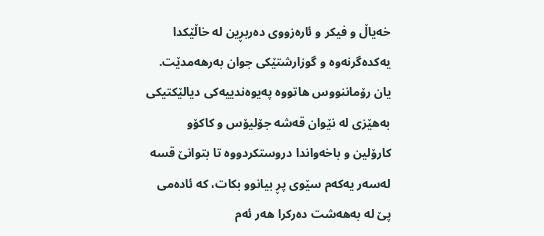خه‌یاڵ ‌و فیكر ‌و ئاره‌زووی ده‌ربڕین له‌ خاڵێكدا یه‌كده‌گرنه‌وه‌ ‌و گوزارشتێكی جوان به‌رهه‌مدێت. یان رۆماننووس هاتووه‌ په‌یوه‌ندییه‌كی دیالێكتیكی به‌هێزی له‌ نێوان قه‌شه‌ جۆلیۆس ‌و كاكۆ‌و كارۆلین ‌و باخه‌واندا دروستكردووه‌ تا بتوانێ‌ قسه‌ له‌سه‌ر یه‌كه‌م سێوی پڕ بیانوو بكات، كه‌ ئاده‌می پێ‌ له‌ به‌هه‌شت ده‌ركرا هه‌ر ئه‌م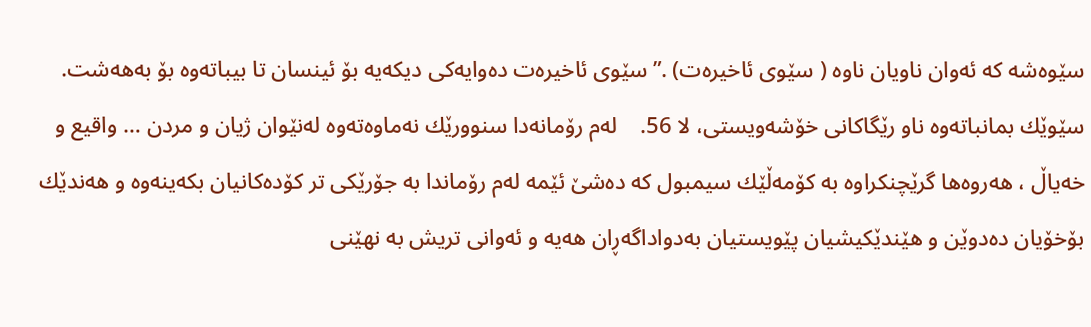سێوه‌شه‌ كه‌ ئه‌وان ناویان ناوه‌ ( سێوی ئاخیره‌ت) .”سێوی ئاخیره‌ت ده‌وایه‌كی دیكه‌یه‌ بۆ ئینسان تا بیباته‌وه‌ بۆ به‌هه‌شت. سێوێك بمانباته‌وه‌ ناو رێگاكانی خۆشه‌ویستی، لا 56.    له‌م رۆمانه‌دا سنوورێك نه‌ماوه‌ته‌وه‌ له‌نێوان ژیان ‌و مردن … واقیع ‌و خه‌یاڵ ، هه‌روه‌ها گرێچنكراوه‌ به‌ كۆمه‌ڵێك سیمبول كه‌ ده‌شێ‌ ئێمه‌ له‌م رۆماندا به‌ جۆرێكی تر كۆده‌كانیان بكه‌ینه‌وه‌ ‌و هه‌ندێك بۆخۆیان ده‌دوێن ‌و هێندێكیشیان پێویستیان به‌دواداگه‌ڕان هه‌یه‌ ‌و ئه‌وانی تریش به‌ نهێنی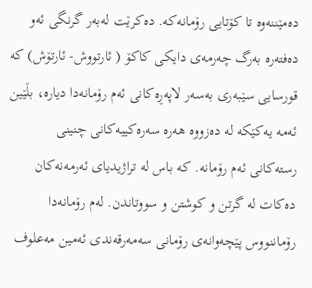ده‌مێننه‌وه‌ تا كۆتایی رۆمانه‌كه‌. ده‌كرێت له‌به‌ر گرنگی ئه‌و ده‌فته‌ره‌ به‌رگ چه‌رمه‌ی دایكی كاكۆ ( ئارتووش- ئارتۆش) كه‌  قورسایی سێبه‌ری به‌سه‌ر لاپه‌ڕه‌كانی ئه‌م رۆمانه‌دا دیاره‌، بڵێین ئه‌مه‌ یه‌كێكه‌ له‌ ده‌زووه‌ هه‌ره‌ سه‌ره‌كییه‌كانی چنینی رسته‌كانی ئه‌م رۆمانه‌. كه‌ باس له‌ تراژیدیای ئه‌رمه‌نه‌كان ده‌كات له‌ گرتن ‌و كوشتن ‌و سووتاندن. له‌م رۆمانه‌دا رۆماننووس پێچه‌وانه‌ی رۆمانی سه‌مه‌رقه‌ندی ئه‌مین مه‌علوف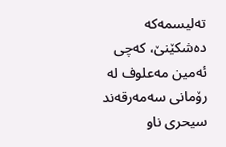ته‌لیسمه‌كه‌ ده‌شكێنێ‌، كه‌چی ئه‌مین مه‌علوف له‌ رۆمانی سه‌مه‌رقه‌ند سیحری ناو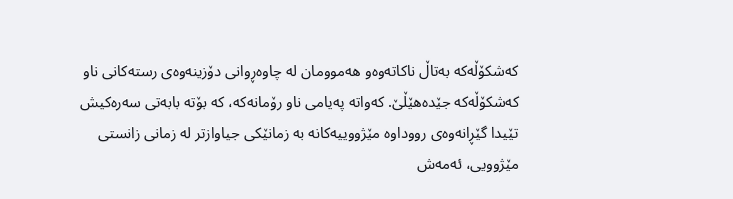كه‌شكۆڵه‌كه‌ به‌تاڵ ناكاته‌وه‌‌و هه‌موومان له‌ چاوه‌ڕوانی دۆزینه‌وه‌ی رسته‌كانی ناو كه‌شكۆڵه‌كه‌ جێده‌هێڵێ‌. كه‌واته‌ په‌یامی ناو رۆمانه‌كه‌، كه‌ بۆته‌ بابه‌تی سه‌ره‌كیش تێیدا گێڕانه‌وه‌ی رووداوه‌ مێژووییه‌كانه‌ به‌ زمانێكی جیاوازتر له‌ زمانی زانستی مێژوویی، ئه‌مه‌ش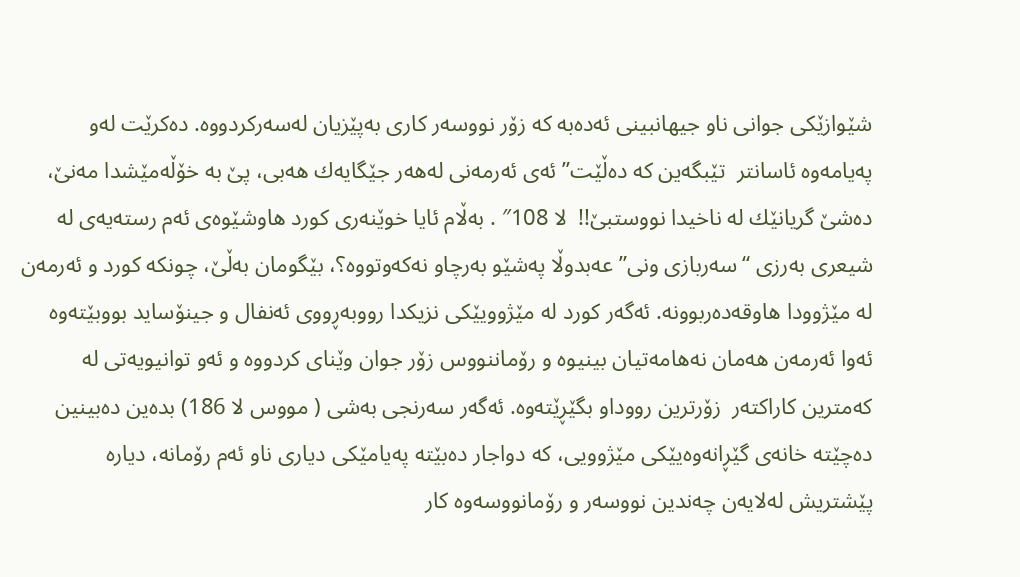شێوازێكی جوانی ناو جیهانبینی ئه‌ده‌به‌ كه‌ زۆر نووسه‌ر كاری به‌پێزیان له‌سه‌ركردووه‌. ده‌كرێت له‌و په‌یامه‌وه‌ ئاسانتر  تێبگه‌ین كه‌ ده‌ڵێت” ئه‌ی ئه‌رمه‌نی له‌هه‌ر جێگایه‌ك هه‌بی، پێ‌ به‌ خۆڵه‌مێشدا مه‌نێ‌، ده‌شێ‌ گریانێك له‌ ناخیدا نووستبێ‌!!  لا 108″ . به‌ڵام ئایا خوێنه‌ری كورد هاوشێوه‌ی ئه‌م رسته‌یه‌ی له‌ شیعری به‌رزی “سه‌ربازی ونی” عه‌بدوڵا په‌شێو به‌رچاو نه‌كه‌وتووه‌؟، بێگومان به‌ڵێ‌، چونكه‌ كورد ‌و ئه‌رمه‌ن  له‌ مێژوودا هاوقه‌ده‌ربوونه‌. ئه‌گه‌ر كورد له‌ مێژوویێكی نزیكدا رووبه‌ڕووی ئه‌نفال ‌و جینۆساید بووبێته‌وه‌ ئه‌وا ئه‌رمه‌ن هه‌مان نه‌هامه‌تیان بینیوه‌ ‌و رۆماننووس زۆر جوان وێنای كردووه‌ ‌و ئه‌و توانیویه‌تی له‌ كه‌مترین كاراكته‌ر  زۆرترین رووداو بگێڕێته‌وه‌. ئه‌گه‌ر سه‌رنجی به‌شی ( مووس لا 186) بده‌ین ده‌بینین ده‌چێته‌ خانه‌ی گێڕانه‌وه‌یێكی مێژوویی، كه‌ دواجار ده‌بێته‌ په‌یامێكی دیاری ناو ئه‌م رۆمانه‌، دیاره‌ پێشتریش له‌لایه‌ن چه‌ندین نووسه‌ر ‌و رۆمانووسه‌وه‌ كار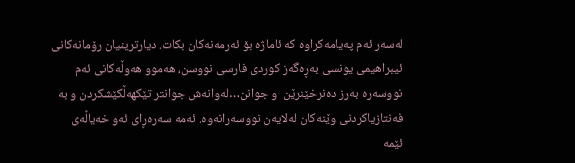له‌سه‌ر ئه‌م په‌یامه‌كراوه‌ كه‌ ئاماژه‌ بۆ ئه‌رمه‌نه‌كان بكات. دیارترینیان رۆمانه‌كانی ئیبراهیمی یونسی به‌ڕه‌گه‌ز كوردی فارسی نووسن، هه‌موو هه‌وڵه‌كانی ئه‌م نووسه‌ره‌ به‌رز ده‌نرخێنرێن  ‌و جوانن…له‌وانه‌ش جوانتر تێكهه‌ڵكێشكردن ‌و به‌ فه‌نتازیاكردنی وێنه‌كان له‌لایه‌ن نووسه‌رانه‌وه‌. ئه‌مه‌ سه‌ره‌ڕای ئه‌و خه‌یاڵه‌ی ئێمه‌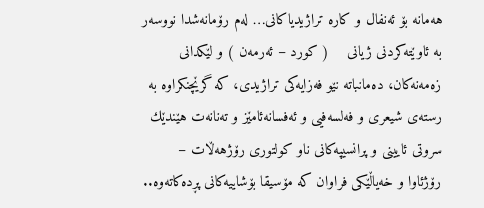هه‌مانه‌ بۆ ئه‌نفال ‌و كاره‌ تراژیدیاكانی… له‌م رۆمانه‌شدا نووسه‌ر  به‌ ئاوێته‌كردنی ژیانی    ( كورد – ئه‌رمه‌ن ) و لێكدانی زه‌مه‌نه‌كان، ده‌مانباته‌ نێو فه‌زایه‌كی تراژیدی، كه‌ گرێچنكراوه‌ به‌ رسته‌ی شیعری ‌و فه‌لسه‌فیی ‌و ئه‌فسانه‌ئامێز ‌و ته‌نانه‌ت هێندێك سروتی ئایینی ‌و پرانسیپه‌كانی ناو كولتوری رۆژهه‌ڵات – رۆژئاوا ‌و خه‌یاڵێكی فراوان كه‌ مۆسیقا بۆشاییه‌كانی پڕده‌كاته‌وه‌..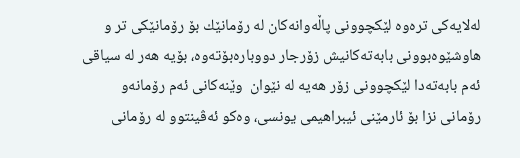له‌لایه‌كی تره‌وه‌ لێكچوونی پاڵه‌وانه‌كان له‌ رۆمانێك بۆ رۆمانێكی تر ‌و هاوشێوه‌بوونی بابه‌ته‌كانیش زۆرجار دووباره‌بۆته‌وه‌، بۆیه‌ هه‌ر له‌ سیاقی ئه‌م بابه‌ته‌دا لێكچوونی زۆر هه‌یه‌ له‌ نێوان  وێنه‌كانی ئه‌م رۆمانه‌و رۆمانی نزا بۆ ئارمێنی ئیبراهیمی یونسی، وه‌كو ئه‌ڤینتوو له‌ رۆمانی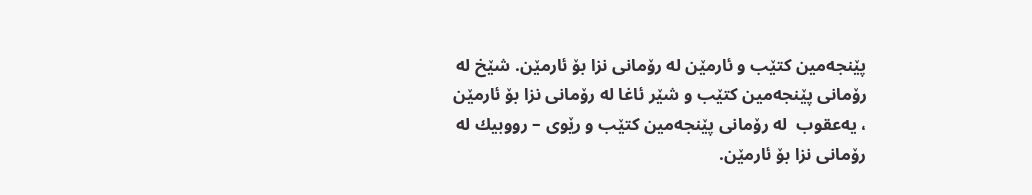پێنجه‌مین كتێب ‌و ئارمێن له‌ رۆمانی نزا بۆ ئارمێن. شێخ له‌ رۆمانی پێنجه‌مین كتێب ‌و شێر ئاغا له‌ رۆمانی نزا بۆ ئارمێن ، یه‌عقوب  له‌ رۆمانی پێنجه‌مین كتێب ‌و رێوی – رووبیك له‌  رۆمانی نزا بۆ ئارمێن.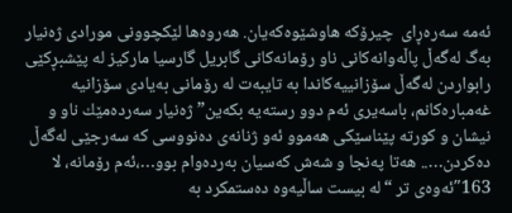ئه‌مه‌ سه‌ره‌ڕای  چیرۆكه‌ هاوشێوه‌كه‌یان. هه‌روه‌ها لێكچوونی مورادی ژه‌نیار به‌گ له‌گه‌ڵ پاڵه‌وانه‌كانی ناو رۆمانه‌كانی گابریل گارسیا ماركیز له‌ پێشبڕكێی رابواردن له‌گه‌ڵ سۆزانییه‌كاندا به‌ تایبه‌ت له‌ رۆمانی به‌یادی سۆزانیه‌ غه‌مباره‌كانم، باسه‌یری ئه‌م دوو رسته‌یه‌ بكه‌ین” ژه‌نیار سه‌رده‌مێك ناو ‌و نیشان ‌و كورته‌ پێناسێكی هه‌موو ئه‌و ژنانه‌ی ده‌نووسی كه‌ سه‌رجێی له‌گه‌ڵ ده‌كردن….. هه‌تا په‌نجا ‌و شه‌ش كه‌سیان به‌رده‌وام بوو…،ئه‌م رۆمانه‌، لا 163″ئه‌وه‌ی تر “له‌ بیست ساڵیه‌وه‌ ده‌ستمكرد به‌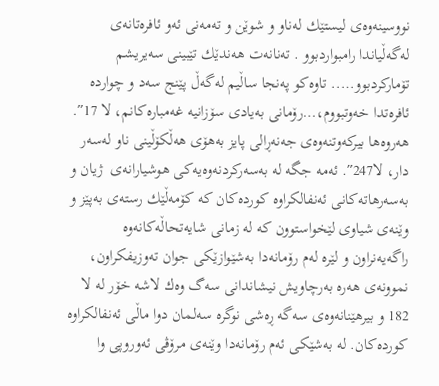نووسینه‌وه‌ی لیستێك له‌ناو ‌و شوێن ‌و ته‌مه‌نی ئه‌و ئافره‌تانه‌ی له‌گه‌ڵیاندا رامبواردبوو . ته‌نانه‌ت هه‌ندێك تێبینی سه‌یریشم تۆماركردبوو….. تاوه‌كو په‌نجا ساڵیم له‌گه‌ڵ پێنج سه‌د ‌و چوارده‌ ئافره‌تدا خه‌وتبووم،…رۆمانی به‌یادی سۆزانیه‌ غه‌مباره‌كانم، لا 17″. هه‌روه‌ها بیركه‌وتنه‌وه‌ی جه‌نه‌ڕالی پایز به‌هۆی هه‌ڵكۆڵینی ناو له‌سه‌ر دار، لا247″. ئه‌مه‌ جگه‌ له‌ به‌سه‌ركردنه‌وه‌یه‌كی هوشیارانه‌ی  ژیان ‌و به‌سه‌رهاته‌كانی ئه‌نفالكراوه‌ كورده‌كان كه‌ كۆمه‌ڵێك رسته‌ی به‌پێز ‌و وێنه‌ی شیاوی لێخواستوون كه‌ له‌ زمانی شایه‌تحاڵه‌كانه‌وه‌ راگه‌یه‌نراون ‌و لێره‌ له‌م رۆمانه‌دا به‌شێوازێكی جوان ته‌وزیفكراون، نموونه‌ی هه‌ره‌ به‌رچاویش نیشاندانی سه‌گ وه‌ك لاشه‌ خۆر له‌ لا 182 و بیرهێنانه‌وه‌ی سه‌گه‌ ڕه‌شی نوگره‌ سه‌لمان دوا ماڵی ئه‌نفالكراوه‌ كورده‌كان. له‌ به‌شێكی ئه‌م رۆمانه‌دا وێنه‌ی مرۆڤی ئه‌وروپی وا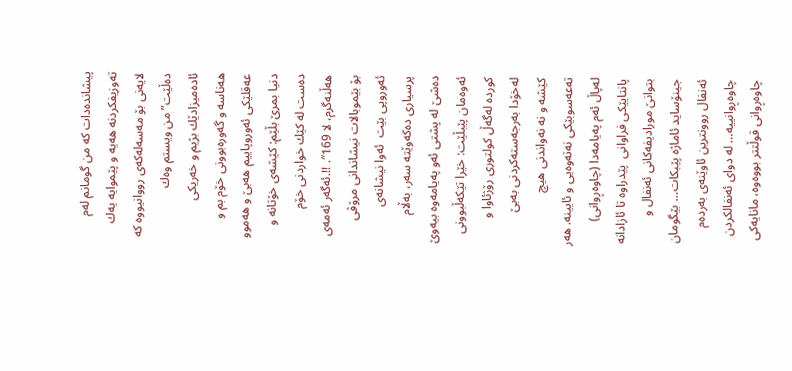پیشانده‌دات كه‌ من گومانم له‌م ته‌وزیفكردنه‌ هه‌یه‌ ‌و پێموایه‌ یه‌ك لایه‌نی بۆ مه‌سه‌له‌كه‌ی رووانیووه‌ كه‌ ده‌ڵێت” من ویستم وه‌ك ئاده‌میزادێك بژیم ‌و خه‌ریكی هه‌ناسه‌ ‌و گه‌وره‌بوونی خۆم بم ‌و عه‌قلێكی ئه‌وروپاییم هه‌بێ ‌و هه‌موو دنیا بمرێ‌ بڵێم: كێشه‌ی خۆتانه‌ ‌و ده‌ست له‌ كێك خواردنی خۆم هه‌ڵنه‌گرم، لا 169″. !!.ئه‌گه‌ر ئه‌مه‌ی بۆ بێموبالات نیشاندانی مرۆڤی ئه‌وروپی بێت  ئه‌وا نیشانه‌ی پرسیاری ده‌كه‌وێته‌ سه‌ر، به‌ڵام ده‌شێ‌ له‌ پشتی ئه‌و په‌یامه‌وه‌ بیه‌وێ‌ ئه‌وه‌مان پێبڵێت: خێرا تێكه‌ڵبوونی كورده‌ له‌گه‌ڵ كولتوری رۆژئاوا ‌و له‌خۆدا به‌رجه‌سته‌كردنی به‌بێ‌ كێشه‌ ‌و نه‌ نه‌واندنی هیچ ته‌عه‌سوبێكی نه‌ته‌وه‌یی ‌و ئایینه‌. هه‌ر له‌پاڵ ئه‌م په‌یامه‌دا (چاوه‌ڕوانی) پانتایێكی فراوانی  پێدراوه‌ تا ئازادانه‌ بتوانێ‌ مورادیفه‌كانی ئه‌نفال ‌و جینۆساید ئاماژه‌ پێبكات… بێگومان ئه‌نفال روونترین ئاوێنه‌ی به‌رده‌م چاوه‌ڕوانییه‌… له‌ دوای ئه‌نفالكردن چاوه‌ڕوانی قوڵتتر بووه‌وه‌، مانایه‌كی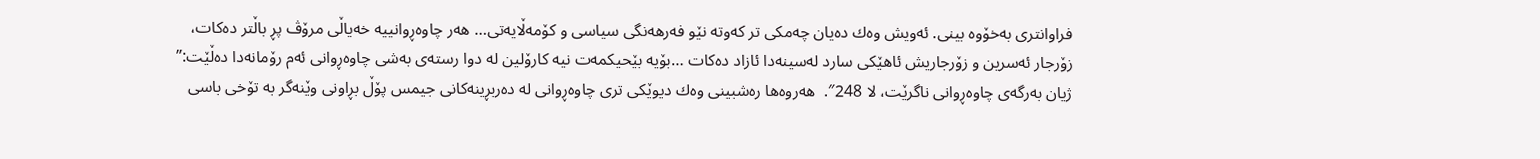فراوانتری به‌خۆوه‌ بینی. ئه‌ویش وه‌ك ده‌یان چه‌مكی تر كه‌وته‌ نێو فه‌رهه‌نگی سیاسی ‌و كۆمه‌ڵایه‌تی… هه‌ر چاوه‌ڕوانییه‌ خه‌یاڵی مرۆڤ پڕ باڵتر ده‌كات، زۆرجار ئه‌سرین ‌و زۆرجاریش ئاهێكی سارد له‌سینه‌دا ئازاد ده‌كات …بۆیه‌ بێحیكمه‌ت نیه‌ كارۆلین له‌ دوا رسته‌ی به‌شی چاوه‌ڕوانی ئه‌م رۆمانه‌دا ده‌ڵێت:”  ژیان به‌رگه‌ی چاوه‌ڕوانی ناگرێت، لا 248″.  هه‌روه‌ها ره‌شبینی وه‌ك دیوێكی تری چاوه‌ڕوانی له‌ ده‌ربڕینه‌كانی جیمس پۆڵ بڕاونی وێنه‌گر به‌ تۆخی باسی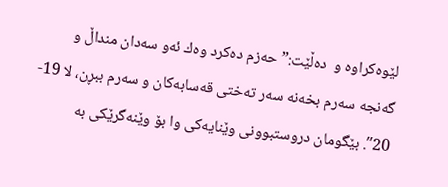لێوه‌كراوه‌ ‌و  ده‌ڵێت:” حه‌زم ده‌كرد وه‌ك ئه‌و سه‌دان منداڵ ‌و گه‌نجه‌ سه‌رم بخه‌نه‌ سه‌ر ته‌ختی قه‌سابه‌كان ‌و سه‌رم ببڕن، لا 19- 20″. بێگومان دروستبوونی وێنایه‌كی وا بۆ وێنه‌گرێكی به‌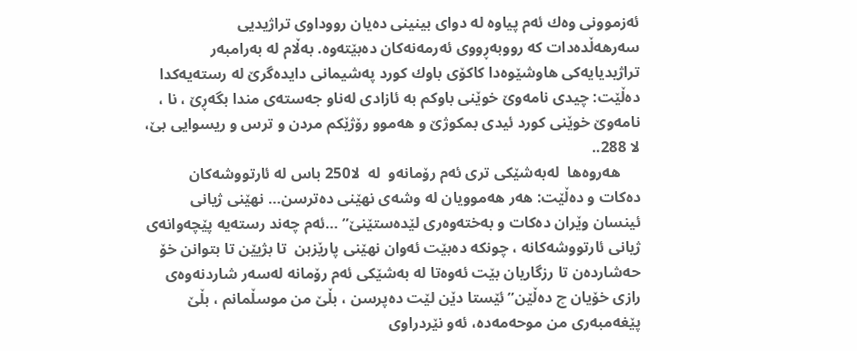ئه‌زموونی وه‌ك ئه‌م پیاوه‌ له‌ دوای بینینی ده‌یان رووداوی تراژیدیی سه‌رهه‌ڵده‌دات كه‌ رووبه‌ڕووی ئه‌رمه‌نه‌كان ده‌بێته‌وه‌. به‌ڵام له‌ به‌رامبه‌ر تراژیدیایه‌كی هاوشێوه‌دا كاكۆی باوك كورد په‌شیمانی دایده‌گرێ‌ له‌ رسته‌یه‌كدا ده‌ڵێت: چیدی نامه‌وێ‌ خوێنی باوكم به‌ ئازادی له‌ناو جه‌سته‌ی مندا بگه‌ڕێ‌ ، نا ، نامه‌وێ‌ خوێنی كورد ئیدی بمكوژێ‌ ‌و هه‌موو رۆژێكم مردن ‌و ترس ‌و ریسوایی بێ،  لا 288..
     هه‌روه‌ها  له‌به‌شێكی تری ئه‌م رۆمانه‌‌و  له‌  لا250 باس له‌ ئارتووشه‌كان ده‌كات ‌و ده‌ڵێت: هه‌ر هه‌موویان له‌ وشه‌ی نهێنی ده‌ترسن… نهێنی ژیانی ئینسان وێران ده‌كات ‌و به‌خته‌وه‌ری لێده‌ستێنێ” …ئه‌م چه‌ند رسته‌یه‌ پێچه‌وانه‌ی ژیانی ئارتووشه‌كانه‌ ، چونكه‌ ده‌بێت ئه‌وان نهێنی پارێزبن  تا بژیێن تا بتوانن خۆ حه‌شارده‌ن تا رزگاریان بێت ئه‌وه‌تا له‌ به‌شێكی ئه‌م رۆمانه‌ له‌سه‌ر شاردنه‌وه‌ی رازی خۆیان چ ده‌ڵێن”ئێستا دێن لێت ده‌پرسن ، بڵێ‌ من موسڵمانم ، بڵێ‌ پێغه‌مبه‌ری من موحه‌مه‌ده‌، ئه‌و نێردراوی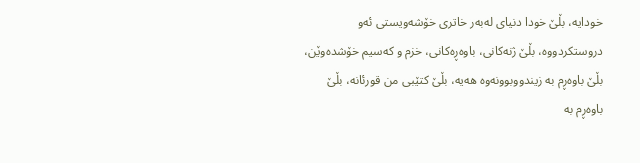خودایه‌، بڵێ‌ خودا دنیای له‌به‌ر خاتری خۆشه‌ویستی ئه‌و دروستكردووه‌، بڵێ‌ ژنه‌كانی، باوه‌ڕه‌كانی، خزم ‌و كه‌سیم خۆشده‌وێن، بڵێ‌ باوه‌ڕم به‌ زیندووبوونه‌وه‌ هه‌یه‌، بڵێ‌ كتێبی من قورئانه‌، بڵێ‌ باوه‌ڕم به‌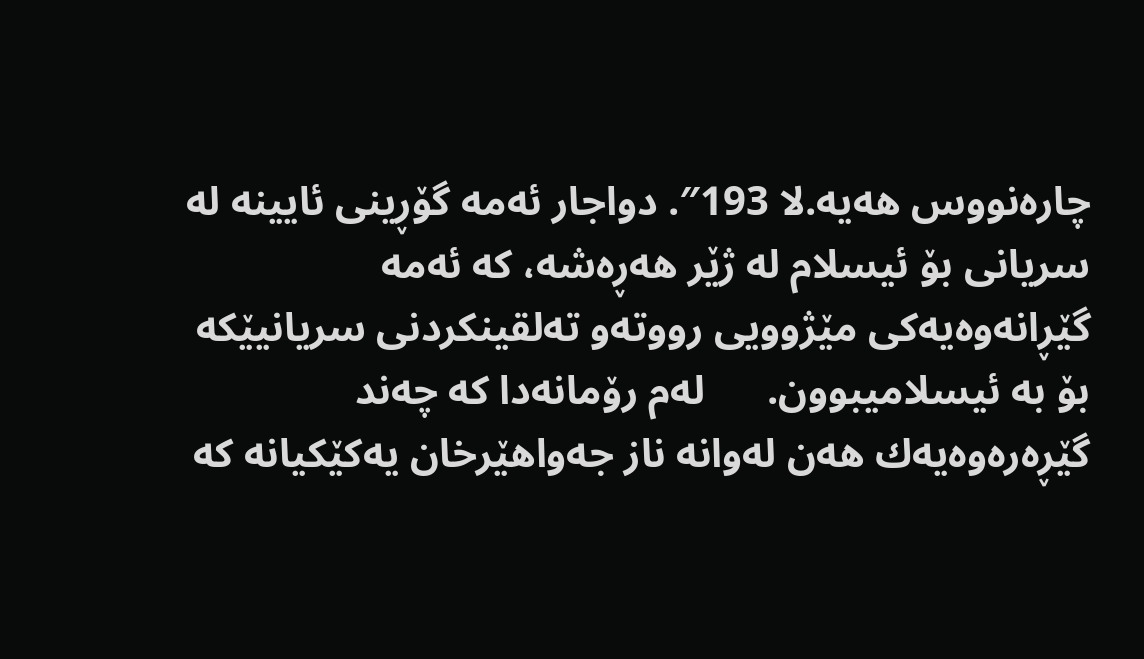چاره‌نووس هه‌یه‌.لا 193″. دواجار ئه‌مه‌ گۆڕینی ئایینه‌ له‌ سریانی بۆ ئیسلام له‌ ژێر هه‌ڕه‌شه‌، كه‌ ئه‌مه‌ گێڕانه‌وه‌یه‌كی مێژوویی رووته‌‌و ته‌لقینكردنی سریانیێكه‌ بۆ به‌ ئیسلامیبوون.      له‌م رۆمانه‌دا كه‌ چه‌ند گێڕه‌ره‌وه‌یه‌ك هه‌ن له‌وانه‌ ناز جه‌واهێرخان یه‌كێكیانه‌ كه‌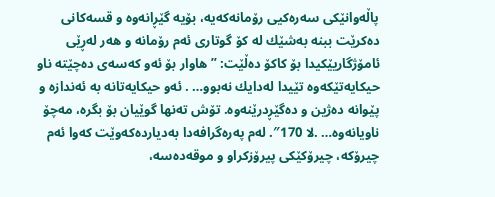پاڵه‌وانێكی سه‌ره‌كیی رۆمانه‌كه‌یه‌، بۆیه‌ گێڕانه‌وه‌ ‌و قسه‌كانی ده‌كرێت ببنه‌ به‌شێك له‌ كۆ گوتاری ئه‌م رۆمانه‌ ‌و هه‌ر له‌ڕێی ئامۆژگاریێكیدا بۆ كاكۆ ده‌ڵێت: ” هاوار بۆ ئه‌و كه‌سه‌ی ده‌چێته‌ ناو حیكایه‌تێكه‌وه‌ تێیدا له‌دایك نه‌بوو… . ئه‌و حیكایه‌تانه‌ به‌ ئه‌ندازه‌ ‌و پێوانه‌ ده‌ژین ‌و ده‌گێڕدرێنه‌وه‌. تۆش ته‌نها گوێیان بۆ بگره‌، مه‌چۆ ناویانه‌وه‌… .لا 170″. له‌م په‌ره‌گرافه‌دا به‌دیارده‌كه‌وێت كه‌وا ئه‌م چیرۆكه‌، چیرۆكێكی پیرۆزكراو ‌و موقه‌ده‌سه‌،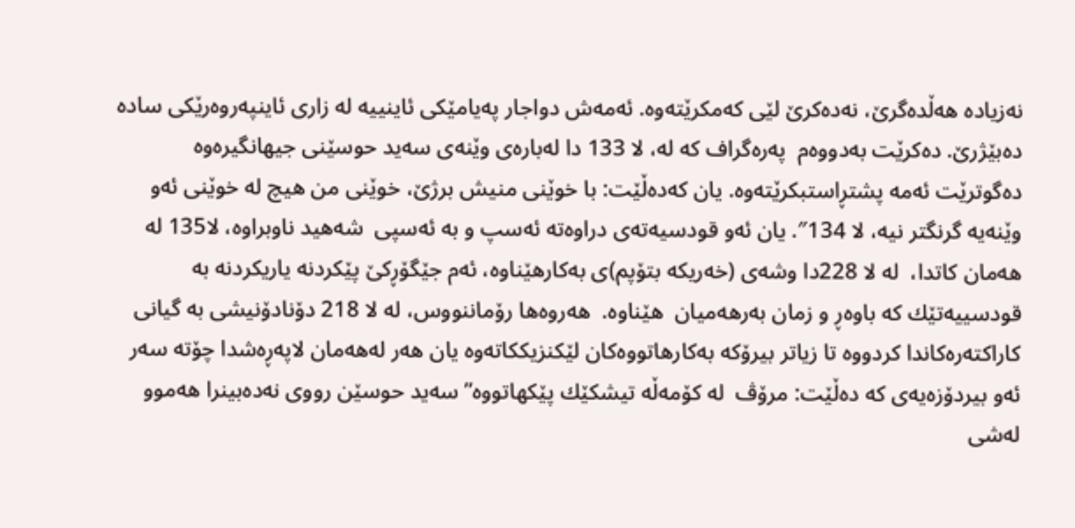نه‌زیاده‌ هه‌ڵده‌گرێ‌، نه‌ده‌كرێ‌ لێی كه‌مكرێته‌وه‌. ئه‌مه‌ش دواجار په‌یامێكی ئاینییه‌ له‌ زاری ئاینپه‌روه‌رێكی ساده‌ ده‌بێژرێ‌. ده‌كرێت به‌دووه‌م  په‌ره‌گراف كه‌ له‌، لا 133 دا له‌باره‌ی وێنه‌ی سه‌ید حوسێنی جیهانگیره‌وه‌ ده‌گوترێت ئه‌مه‌ پشتڕاستبكرێته‌وه‌. یان كه‌ده‌ڵێت: با خوێنی منیش برژێ‌، خوێنی من هیچ له‌ خوێنی ئه‌و وێنه‌یه‌ گرنگتر نیه‌، لا 134″. یان ئه‌و قودسیه‌ته‌ی دراوه‌ته‌ ئه‌سپ ‌و به‌ ئه‌سپی  شه‌هید ناوبراوه‌، لا135 له‌ هه‌مان كاتدا،  له‌ لا 228دا وشه‌ی (خه‌ریكه‌ بتۆپم)ی به‌كارهێناوه‌، ئه‌م جێگۆڕكێ‌ پێكردنه‌ یاریكردنه‌ به‌ قودسییه‌تێك كه‌ باوه‌ڕ ‌و زمان به‌رهه‌میان  هێناوه‌.  هه‌روه‌ها رۆماننووس، له‌ لا 218 دۆنادۆنیشی به‌ گیانی كاراكته‌ره‌كاندا كردووه‌ تا زیاتر بیرۆكه‌ به‌كارهاتووه‌كان لێكنزیككاته‌وه‌ یان هه‌ر له‌هه‌مان لاپه‌ڕه‌شدا چۆته‌ سه‌ر ئه‌و بیردۆزه‌یه‌ی كه‌ ده‌ڵێت: مرۆڤ  له‌ كۆمه‌ڵه‌ تیشكێك پێكهاتووه‌” سه‌ید حوسێن رووی نه‌ده‌بینرا هه‌موو له‌شی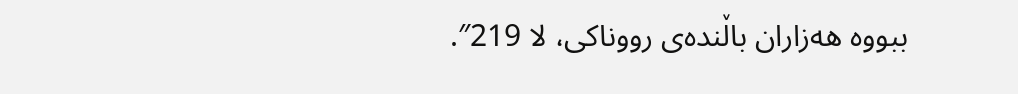ببووه‌ هه‌زاران باڵنده‌ی رووناكی، لا 219″.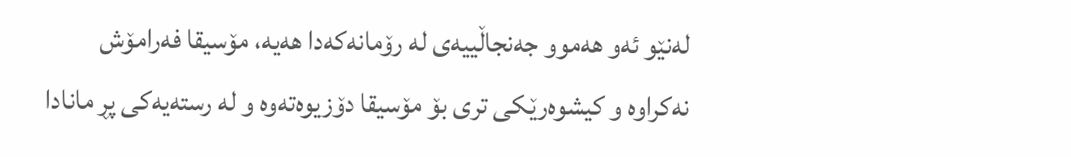له‌نێو ئه‌و هه‌موو جه‌نجاڵییه‌ی له‌ رۆمانه‌كه‌دا هه‌یه‌، مۆسیقا فه‌رامۆش نه‌كراوه‌ ‌و كیشوه‌رێكی تری بۆ مۆسیقا دۆزیوه‌ته‌وه‌ ‌و له‌ رسته‌یه‌كی پڕ مانادا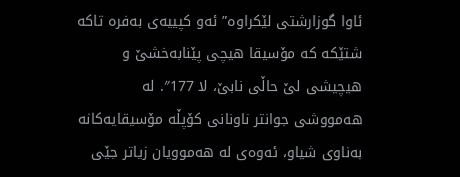ئاوا گوزارشتی لێكراوه‌” ئه‌و كپییه‌ی به‌فره‌ تاكه‌ شتێكه‌ كه‌ مۆسیقا هیچی پێنابه‌خشێ‌ ‌و هیچیشی لێ‌ حاڵی نابێ‌، لا 177″. له‌ هه‌مووشی جوانتر ناونانی كۆپڵه‌ مۆسیقایه‌كانه‌ به‌ناوی شیاو، ئه‌وه‌ی له‌ هه‌موویان زیاتر جێی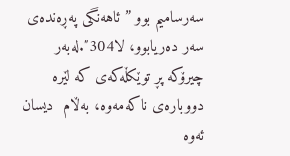سه‌رسامیم بوو ” ئاهه‌نگی په‌ڕه‌نده‌ی سه‌ر ده‌ریابوو، لا304″.له‌به‌ر چیرۆكه‌ پڕ توێكڵه‌كه‌ی كه‌ لێره‌ دووباره‌ی ناكه‌مه‌وه‌، به‌ڵام  دیسان ئه‌وه‌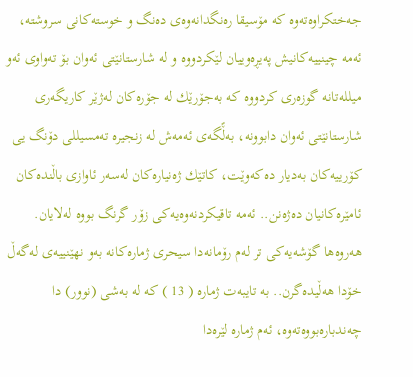جه‌ختكراوه‌ته‌وه‌ كه‌ مۆسیقا ره‌نگدانه‌وه‌ی ده‌نگ ‌و خوسته‌كانی سروشته‌، ئه‌مه‌ چینییه‌كانیش په‌یڕه‌وییان لێكردووه‌ ‌و له‌ شارستانێتی ئه‌وان بۆ ته‌واوی ئه‌و میلله‌تانه‌ گوزه‌ری كردووه‌ كه‌ به‌جۆرێك له‌ جۆره‌كان له‌ژێر كاریگه‌ری شارستانێتی ئه‌وان دابوونه‌، به‌ڵًگه‌ی ئه‌مه‌ش له‌ زنجیره‌ ته‌مسیللی دۆنگ یی كۆرییه‌كان به‌دیار ده‌كه‌وێت، كاتێك ژه‌نیاره‌كان له‌سه‌ر ئاوازی باڵنده‌كان ئامێره‌كانیان ده‌ژه‌نن.. ئه‌مه‌ تاقیكردنه‌وه‌یه‌كی زۆر گرنگ بووه‌ له‌لایان. هه‌روه‌ها گۆشه‌یه‌كی تر له‌م رۆمانه‌دا سیحری ژماره‌كانه‌ به‌و نهێنییه‌ی له‌گه‌ڵ خۆدا هه‌ڵیده‌گرن.. به‌ تایبه‌ت ژماره‌ ( 13 ) كه‌ له‌ به‌شی (نوور) دا چه‌ندباره‌بووه‌ته‌وه‌، ئه‌م ژماره‌ لێره‌دا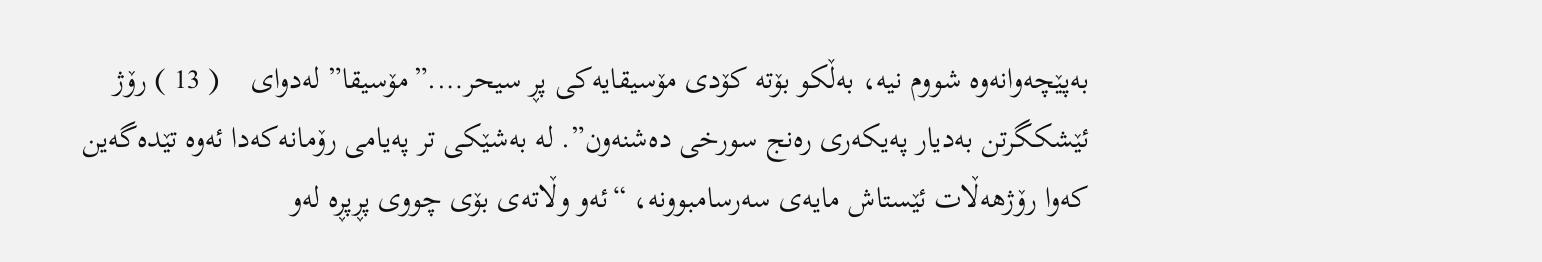به‌پێچه‌وانه‌وه‌ شووم نیه‌، به‌ڵكو بۆته‌ كۆدی مۆسیقایه‌كی پڕ سیحر….”مۆسیقا” له‌دوای    ( 13 ) رۆژ ئێشكگرتن به‌دیار په‌یكه‌ری ره‌نج سورخی ده‌شنه‌ون”. له‌ به‌شێكی تر په‌یامی رۆمانه‌كه‌دا ئه‌وه‌ تێده‌گه‌ین كه‌وا رۆژهه‌ڵات ئێستاش مایه‌ی سه‌رسامبوونه‌، “ئه‌و وڵاته‌ی بۆی چووی پڕپڕه‌ له‌و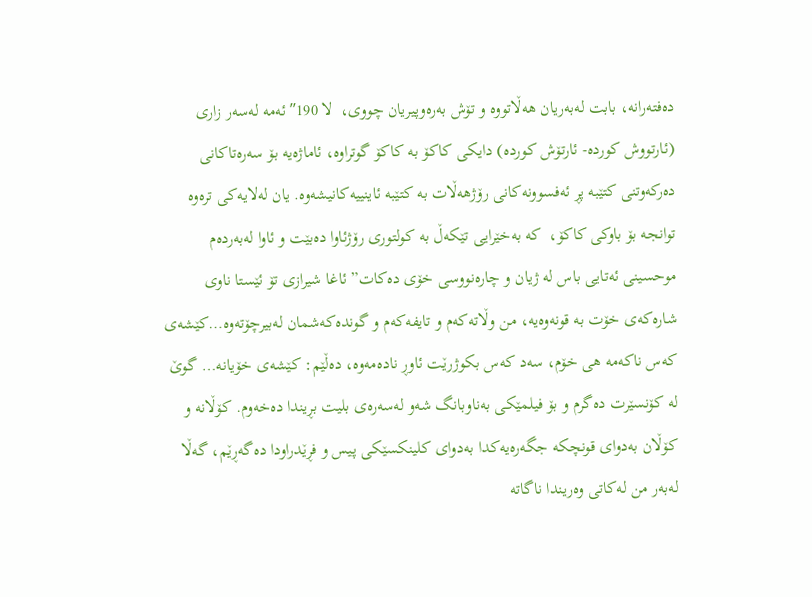ده‌فته‌رانه‌، بابت له‌به‌ریان هه‌ڵاتووه‌ ‌و تۆش به‌ره‌وپیریان چووی،  لا 190″ ئه‌مه‌ له‌سه‌ر زاری (ئارتووش كورده‌- ئارتۆش كورده‌) دایكی كاكۆ به‌ كاكۆ گوتراوه‌، ئاماژه‌یه‌ بۆ سه‌ره‌تاكانی ده‌ركه‌وتنی كتێبه‌ پڕ ئه‌فسوونه‌كانی رۆژهه‌ڵات به‌ كتێبه‌ ئاینییه‌كانیشه‌وه‌. یان له‌لایه‌كی تره‌وه‌ توانجه‌ بۆ باوكی كاكۆ،  كه‌ به‌خێرایی تێكه‌ڵ به‌ كولتوری رۆژئاوا ده‌بێت ‌و ئاوا له‌به‌رده‌م موحسینی ئه‌تایی باس له‌ ژیان ‌و چاره‌نووسی خۆی ده‌كات” ئاغا شیرازی تۆ ئێستا ناوی شاره‌كه‌ی خۆت به‌ قونه‌وه‌یه‌، من وڵاته‌كه‌م ‌و تایفه‌كه‌م ‌و گونده‌كه‌شمان له‌بیرچۆته‌وه‌…كێشه‌ی كه‌س ناكه‌مه‌ هی خۆم، سه‌د كه‌س بكوژرێت ئاوڕ ناده‌مه‌وه‌، ده‌ڵێم: كێشه‌ی خۆیانه‌… گوێ‌ له‌ كۆنسێرت ده‌گرم ‌و بۆ فیلمێكی به‌ناوبانگ شه‌و له‌سه‌ره‌ی بلیت بڕیندا ده‌خه‌وم. كۆڵانه‌ ‌و كۆڵان به‌دوای قونچكه‌ جگه‌ره‌یه‌كدا به‌دوای كلینكسێكی پیس ‌و فڕێدراودا ده‌گه‌ڕێم، گه‌ڵا له‌به‌ر من له‌كاتی وه‌ریندا ناگاته‌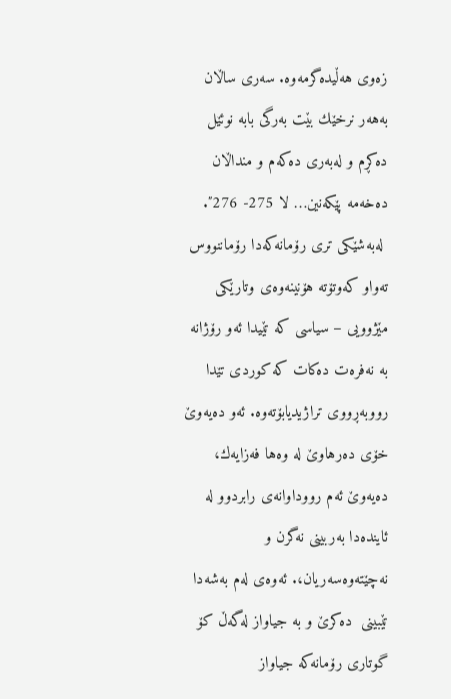زه‌وی هه‌ڵیده‌گرمه‌وه‌. سه‌ری ساڵان به‌هه‌ر نرخێك بێت به‌رگی بابه‌ نوئێل ده‌كڕم ‌و له‌به‌ری ده‌كه‌م ‌و منداڵان ده‌خه‌مه‌ پێكه‌نین… لا 275- 276″.
 له‌به‌شێكی تری رۆمانه‌كه‌دا رۆماننووس ته‌واو كه‌وتۆته‌ هۆنینه‌وه‌ی وتارێكی مێژوویی – سیاسی كه‌ تێیدا ئه‌و رۆژانه‌ به‌ نه‌فره‌ت ده‌كات كه‌ كوردی تێدا رووبه‌ڕووی تراژیدیابۆته‌وه‌. ئه‌و ده‌یه‌وێ‌ خۆی ده‌رهاوێ‌ له‌ وه‌ها فه‌زایه‌ك، ده‌یه‌وێ‌ ئه‌م رووداوانه‌ی رابردوو له‌ ئاینده‌دا به‌ربینی نه‌گرن ‌و نه‌چێته‌وه‌سه‌ریان،. ئه‌وه‌ی له‌م به‌شه‌دا تێبینی  ده‌كرێ ‌و به‌ جیاواز له‌گه‌ڵ كۆ گوتاری رۆمانه‌كه‌ جیاواز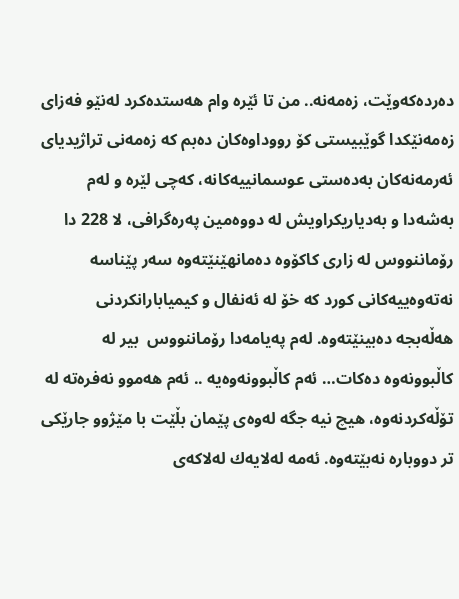ده‌رده‌كه‌وێت، زه‌مه‌نه‌.. من تا ئێره‌ وام هه‌ستده‌كرد له‌نێو فه‌زای زه‌مه‌نێكدا گوێبیستی كۆ رووداوه‌كان ده‌بم كه‌ زه‌مه‌نی تراژیدیای ئه‌رمه‌نه‌كان به‌ده‌ستی عوسمانییه‌كانه‌، كه‌چی لێره‌ ‌و له‌م به‌شه‌دا ‌و به‌دیاریكراویش له‌ دووه‌مین په‌ره‌گرافی، لا 228 دا رۆماننووس له‌ زاری كاكۆوه‌ ده‌مانهێنێته‌وه‌ سه‌ر پێناسه‌ نه‌ته‌وه‌ییه‌كانی كورد كه‌ خۆ له‌ ئه‌نفال ‌و كیمیابارانكردنی هه‌ڵه‌بجه‌ ده‌بینێته‌وه‌. له‌م په‌یامه‌دا رۆماننووس  بیر له‌ كاڵبوونه‌وه‌ ده‌كات… ئه‌م كاڵبوونه‌وه‌یه‌ .. ئه‌م هه‌موو نه‌فره‌ته‌ له‌ تۆڵه‌كردنه‌وه‌، هیچ نیه‌ جگه‌ له‌وه‌ی پێمان بڵێت با مێژوو جارێكی تر دووباره‌ نه‌بێته‌وه‌. ئه‌مه‌ له‌لایه‌ك له‌لاكه‌ی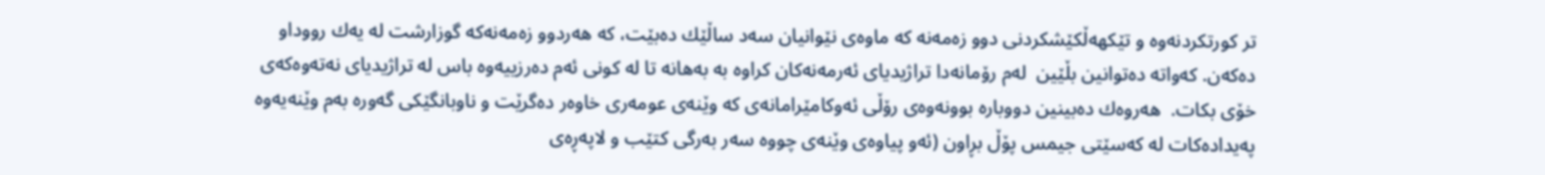تر كورتكردنه‌وه‌ ‌و تێكهه‌ڵكێشكردنی دوو زه‌مه‌نه‌ كه‌ ماوه‌ی نێوانیان سه‌د ساڵێك ده‌بێت، كه‌ هه‌ردوو زه‌مه‌نه‌كه‌ گوزارشت له‌ یه‌ك رووداو ده‌كه‌ن. كه‌واته‌ ده‌توانین بڵێین  له‌م رۆمانه‌دا تراژیدیای ئه‌رمه‌نه‌كان كراوه‌ به‌ به‌هانه‌ تا له‌ كونی ئه‌م ده‌رزییه‌وه‌ باس له‌ تراژیدیای نه‌ته‌وه‌كه‌ی خۆی بكات.  هه‌روه‌ك ده‌بینین دووباره‌ بوونه‌وه‌ی رۆڵی ئه‌وكامێرامانه‌ی كه‌ وێنه‌ی عومه‌ری خاوه‌ر ده‌گرێت ‌و ناوبانگێكی گه‌وره‌ به‌م وێنه‌یه‌وه‌ په‌یداده‌كات له‌ كه‌سێتی جیمس پۆڵ بڕاون (ئه‌و پیاوه‌ی وێنه‌ی چووه‌ سه‌ر به‌رگی كتێب ‌و لاپه‌ڕه‌ی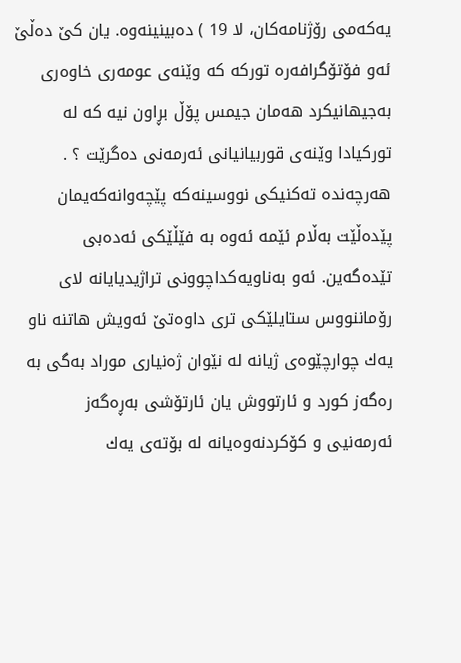یه‌كه‌می رۆژنامه‌كان، لا 19 ) ده‌بینینه‌وه‌. یان كێ‌ ده‌ڵێ‌ ئه‌و فۆتۆگرافه‌ره‌ توركه‌ كه‌ وێنه‌ی عومه‌ری خاوه‌ری به‌جیهانیكرد هه‌مان جیمس پۆڵ بڕاون نیه‌ كه‌ له‌ توركیادا وێنه‌ی قوربیانیانی ئه‌رمه‌نی ده‌گرێت ؟ . هه‌رچه‌نده‌ ته‌كنیكی نووسینه‌كه‌ پێچه‌وانه‌كه‌یمان پێده‌ڵێت به‌ڵام ئێمه‌ ئه‌وه‌ به‌ فێڵێكی ئه‌ده‌بی تێده‌گه‌ین. ئه‌و به‌ناویه‌كداچوونی تراژیدیایانه‌ لای رۆماننووس ستایلێكی تری داوه‌تێ‌ ئه‌ویش هاتنه‌ ناو یه‌ك چوارچێوه‌ی ژیانه‌ له‌ نێوان ژه‌نیاری موراد به‌گی به‌ ره‌گه‌ز كورد ‌و ئارتووش یان ئارتۆشی به‌ڕه‌گه‌ز ئه‌رمه‌نیی ‌و كۆكردنه‌وه‌یانه‌ له‌ بۆته‌ی یه‌ك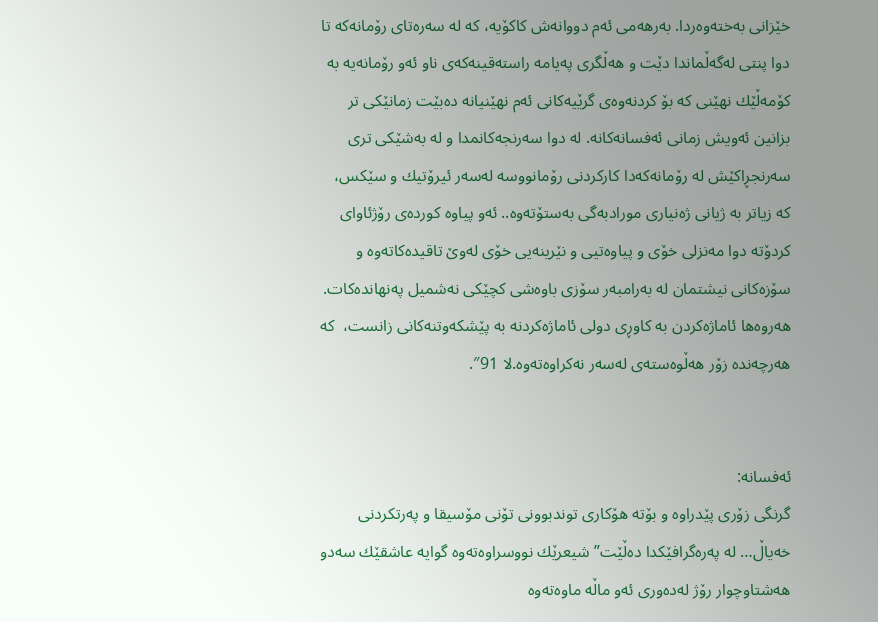خێزانی به‌خته‌وه‌ردا. به‌رهه‌می ئه‌م دووانه‌ش كاكۆیه‌، كه‌ له‌ سه‌ره‌تای رۆمانه‌كه‌ تا دوا پنتی له‌گه‌ڵماندا دێت ‌و هه‌ڵگری په‌یامه‌ راسته‌قینه‌كه‌ی ناو ئه‌و رۆمانه‌یه‌ به‌ كۆمه‌ڵێك نهێنی كه‌ بۆ كردنه‌وه‌ی گرێیه‌كانی ئه‌م نهێنیانه‌ ده‌بێت زمانێكی تر بزانین ئه‌ویش زمانی ئه‌فسانه‌كانه‌. له‌ دوا سه‌رنجه‌كانمدا ‌و له‌ به‌شێكی تری سه‌رنجڕاكێش له‌ رۆمانه‌كه‌دا كاركردنی رۆمانووسه‌ له‌سه‌ر ئیرۆتیك ‌و سێكس، كه‌ زیاتر به‌ ژیانی ژه‌نیاری مورادبه‌گی به‌ستۆته‌وه‌.. ئه‌و پیاوه‌ كورده‌ی رۆژئاوای كردۆته‌ دوا مه‌نزلی خۆی ‌و پیاوه‌تیی ‌و نێرینه‌یی خۆی له‌وێ‌ تاقیده‌كاته‌وه‌ ‌و سۆزه‌كانی نیشتمان له‌ به‌رامبه‌ر سۆزی باوه‌شی كچێكی نه‌شمیل په‌نهانده‌كات. هه‌روه‌ها ئاماژه‌كردن به‌ كاوڕی دولی ئاماژه‌كردنه‌ به‌ پێشكه‌وتنه‌كانی زانست،  كه‌ هه‌رچه‌نده‌ زۆر هه‌ڵوه‌سته‌ی له‌سه‌ر نه‌كراوه‌ته‌وه‌.لا 91″.


ئه‌فسانه‌:
گرنگی زۆری پێدراوه‌ ‌و بۆته‌ هۆكاری توندبوونی تۆنی مۆسیقا ‌و په‌رتكردنی خه‌یاڵ… له‌ په‌ره‌گرافێكدا ده‌ڵێت” شیعرێك نووسراوه‌ته‌وه‌ گوایه‌ عاشقێك سه‌د‌و هه‌شتاوچوار رۆژ له‌ده‌وری ئه‌و ماڵه‌ ماوه‌ته‌وه‌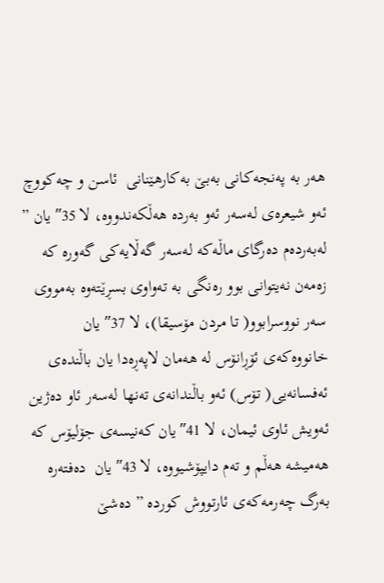هه‌ر به‌ په‌نجه‌كانی به‌بێ‌ به‌كارهێنانی  ئاسن ‌و چه‌كووچ ئه‌و شیعره‌ی له‌سه‌ر ئه‌و به‌رده‌ هه‌ڵكه‌ندووه‌، لا 35″ یان ” له‌به‌رده‌م ده‌رگای ماڵه‌كه‌ له‌سه‌ر گه‌ڵایه‌كی گه‌وره‌ كه‌ زه‌مه‌ن نه‌یتوانی بوو ره‌نگی به‌ ته‌واوی بسڕێته‌وه‌ به‌مووی سه‌ر نووسرابوو( تا مردن مۆسیقا)، لا 37″ یان خانووه‌كه‌ی ئۆڕانۆس له‌ هه‌مان لاپه‌ڕه‌دا یان باڵنده‌ی ئه‌فسانه‌یی( تۆس) ئه‌و باڵندانه‌ی ته‌نها له‌سه‌ر ئاو ده‌ژین ئه‌ویش ئاوی ئیمان، لا 41″ یان كه‌نیسه‌ی جۆلیۆس كه‌ هه‌میشه‌ هه‌ڵم ‌و ته‌م دایپۆشیووه‌، لا 43″ یان  ده‌فته‌ره‌ به‌رگ چه‌رمه‌كه‌ی ئارتووش كورده‌ ” ده‌شێ‌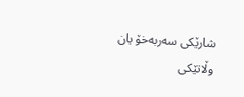شارێكی سه‌ربه‌خۆ یان وڵاتێكی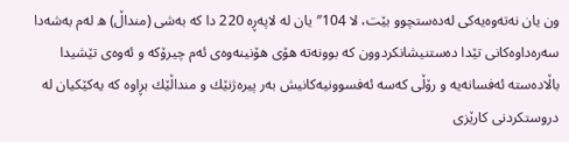ون یان نه‌ته‌وه‌یه‌كی له‌ده‌ستچوو بێت، لا 104″ یان له‌ لاپه‌ڕه‌ 220 دا كه‌ به‌شی (منداڵ) ه‌ له‌م به‌شه‌دا سه‌ره‌داوه‌كانی تێدا ده‌ستنیشانكردوون كه‌ بوونه‌ته‌ هۆی هۆنینه‌وه‌ی ئه‌م چیرۆكه‌ ‌و ئه‌وه‌ی تێشیدا باڵاده‌سته‌ ئه‌فسانه‌یه‌ ‌و رۆڵی كه‌سه‌ ئه‌فسوونیه‌كانیش به‌ر پیره‌ژنێك ‌و منداڵێك بڕاوه‌ كه‌ یه‌كێكیان له‌ دروستكردنی كارێزی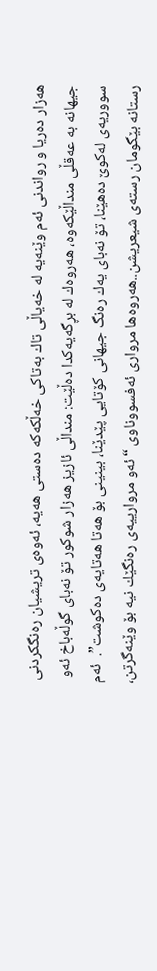هه‌زار ده‌ریا ‌و رواندنی ئه‌م وێنه‌یه‌ له‌ خه‌یاڵی تاك به‌تاكی خه‌ڵكه‌كه‌ ده‌ستی هه‌یه‌، ئه‌وه‌ی تریشیان ره‌نگكردنی جیهانه‌ به‌ عه‌قڵی منداڵێكه‌وه‌، هه‌روه‌ك له‌ بڕگه‌یه‌كدا ده‌ڵێت: منداڵی ئازیز هه‌زار شوكور تۆ نه‌بای گوڵه‌باخ ئه‌و سووریه‌ی له‌كوێ‌ ده‌هێنا، تۆ نه‌بای یه‌ك ره‌نگ جیهانی كۆتایی پێدێنا، بینینی بۆ هه‌تا هه‌تایه‌ی ده‌كوشت”.  ئه‌م رستانه‌ بێگومان رسته‌ی شیعریشن..هه‌روه‌ها مرواری ئه‌فسووناوی “ئه‌و مروارییه‌ی ره‌نگێك نیه‌ بۆ وێنه‌گرتن،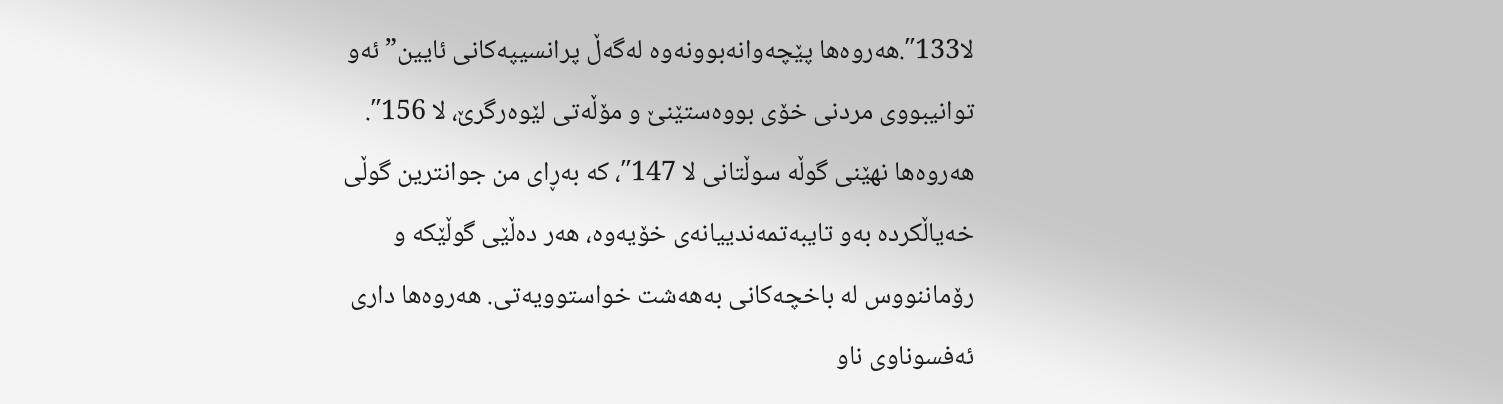لا133″.هه‌روه‌ها پێچه‌وانه‌بوونه‌وه‌ له‌گه‌ڵ پرانسیپه‌كانی ئایین” ئه‌و توانیبووی مردنی خۆی بووه‌ستێنێ‌ ‌و مۆڵه‌تی لێوه‌رگرێ‌، لا 156″.  هه‌روه‌ها نهێنی گوڵه‌ سوڵتانی لا 147″، كه‌ به‌ڕای من جوانترین گوڵی خه‌یاڵكرده‌ به‌و تایبه‌تمه‌ندییانه‌ی خۆیه‌وه‌، هه‌ر ده‌ڵێی گوڵێكه‌ ‌و رۆماننووس له‌ باخچه‌كانی به‌هه‌شت خواستوویه‌تی. هه‌روه‌ها داری ئه‌فسوناوی ناو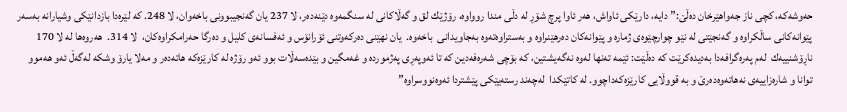حه‌وشه‌كه‌، كچی ناز جه‌واهێرخان ده‌ڵێ‌:” دایه‌، دارێكی ئاواش، هه‌ر ئاوا پرچ شۆڕ له‌ دڵی مندا روواوه‌، رۆژێك لق ‌و گه‌ڵاكانی له‌ سنگمه‌وه‌ دێنه‌ده‌ر، لا 237 یان گه‌نجیبوونی باخه‌وان، لا 248. كه‌ لێره‌دا بازدانێكی وشیارانه‌ به‌سه‌ر پێوانه‌كانی ساڵكراوه‌ ‌و گه‌نجێتی له‌ نێو چوارچێوه‌ی ژماره‌ ‌و پێوانه‌كان ده‌رهێنراوه‌ ‌و به‌ستراوه‌ته‌وه‌ به‌جاویدانی  باخه‌وه‌.  یان نهێنی ده‌ركه‌وتنی ئۆرانۆس ‌و ئه‌فسانه‌ی كلیل ‌و ده‌رگا حه‌رامكراوه‌كان،  لا 314.  هه‌روه‌ها له‌ لا 170 ناڕۆشنییه‌ك  له‌م په‌ره‌گرافه‌دا به‌دیده‌كرێت كه‌ ده‌ڵێت: ئێمه‌ ته‌نها له‌وه‌ نه‌گه‌یشتین، كه‌ بۆچی شه‌ره‌فه‌دین كه‌ تا ئه‌وپه‌ڕی په‌ژمورده‌ ‌و غه‌مگین ‌و بێده‌سه‌ڵات بوو ئه‌و رۆژه‌ له‌ كارێزه‌كه‌ هاته‌ده‌ر ‌و مه‌لا یارۆ وشكه‌ له‌گه‌ڵ ئه‌و هه‌موو توانا ‌و شاره‌زاییه‌ی نه‌هاته‌وه‌ده‌رێ‌ ‌و به‌ قووڵایی كارێزه‌كه‌داچوو. له‌ كاتێكدا  له‌چه‌ند رسته‌یێكی پێشتردا ئه‌وه‌نووسراوه‌”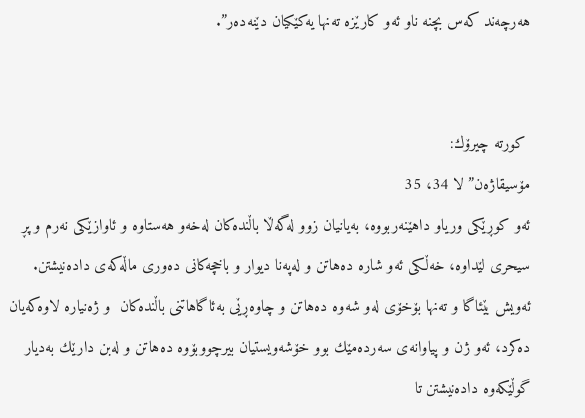هه‌رچه‌ند كه‌س بچنه‌ ناو ئه‌و كارێزه‌ ته‌نها یه‌كێكیان دێنه‌ده‌ر”.


 كورته‌ چیرۆك:
مۆسیقاژه‌ن” لا 34، 35
ئه‌و كوڕێكی وریا‌و داهێنه‌ربووه‌، به‌یانیان زوو له‌گه‌ڵا باڵنده‌كان له‌خه‌و هه‌ستاوه‌ ‌و ئاوازێكی نه‌رم ‌و پڕ سیحری لێداوه‌، خه‌ڵكی ئه‌و شاره‌ ده‌هاتن ‌و له‌په‌نا دیوار ‌و باخچه‌كانی ده‌وری ماڵه‌كه‌ی داده‌نیشتن. ئه‌ویش بێئاگا ‌و ته‌نها بۆخۆی له‌و شه‌وه‌ ده‌هاتن ‌و چاوه‌ڕێی به‌ئاگاهاتنی باڵنده‌كان  ‌و ژه‌نیاره‌ لاوه‌كه‌یان ده‌كرد، ئه‌و ژن ‌و پیاوانه‌ی سه‌رده‌مێك بوو خۆشه‌ویستیان بیرچووبۆوه‌ ده‌هاتن ‌و له‌بن دارێك به‌دیار گوڵێكه‌وه‌ داده‌نیشتن تا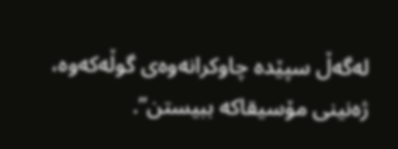له‌گه‌ڵ سپێده‌ چاوكرانه‌وه‌ی گوڵه‌كه‌وه‌، ژه‌نینی مۆسیقاكه‌ ببیستن”.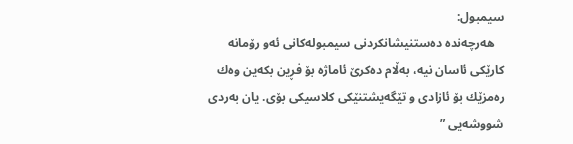سیمبول:
   هه‌رچه‌نده‌ ده‌ستنیشانكردنی سیمبوله‌كانی ئه‌و رۆمانه‌ كارێكی ئاسان نیه‌، به‌ڵام ده‌كرێ‌ ئاماژه‌ بۆ فڕین بكه‌ین وه‌ك ره‌مزێك بۆ ئازادی ‌و تێگه‌یشتنێكی كلاسیكی بۆی. یان به‌ردی شووشه‌یی ”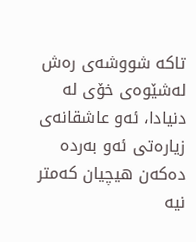تاكه‌ شووشه‌ی ره‌ش له‌شێوه‌ی خۆی له‌ دنیادا، ئه‌و عاشقانه‌ی زیاره‌تی ئه‌و به‌رده‌ ده‌كه‌ن هیچیان كه‌متر نیه‌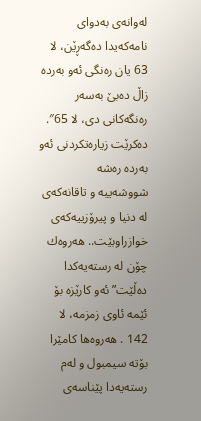له‌وانه‌ی به‌دوای نامه‌كه‌یدا ده‌گه‌ڕێن، لا 63 یان ره‌نگی ئه‌و به‌رده‌ زاڵ ده‌بێ‌ به‌سه‌ر ره‌نگه‌كانی دی، لا 65″. ده‌كرێت زیاره‌تكردنی ئه‌و به‌رده‌ ره‌شه‌ شووشه‌ییه‌ ‌و تاقانه‌كه‌ی له‌ دنیا ‌و پیرۆزییه‌كه‌ی خوازراوبێت.. هه‌روه‌ك چۆن له‌ رسته‌یه‌كدا ده‌ڵێت” ئه‌و كارێزه‌ بۆ ئێمه‌ ئاوی زمزمه‌، لا 142 . هه‌روه‌ها كامێرا بۆته‌ سیمبول ‌و له‌م رسته‌یه‌دا پێناسه‌ی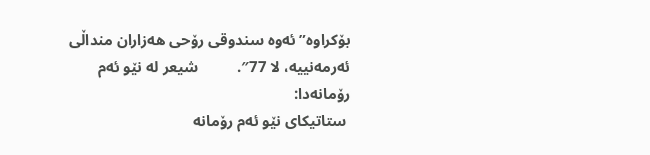بۆكراوه‌” ئه‌وه‌ سندوقی رۆحی هه‌زاران منداڵی ئه‌رمه‌نییه‌، لا 77″.          شیعر له‌ نێو ئه‌م رۆمانه‌دا:
 ستاتیكای نێو ئه‌م رۆمانه‌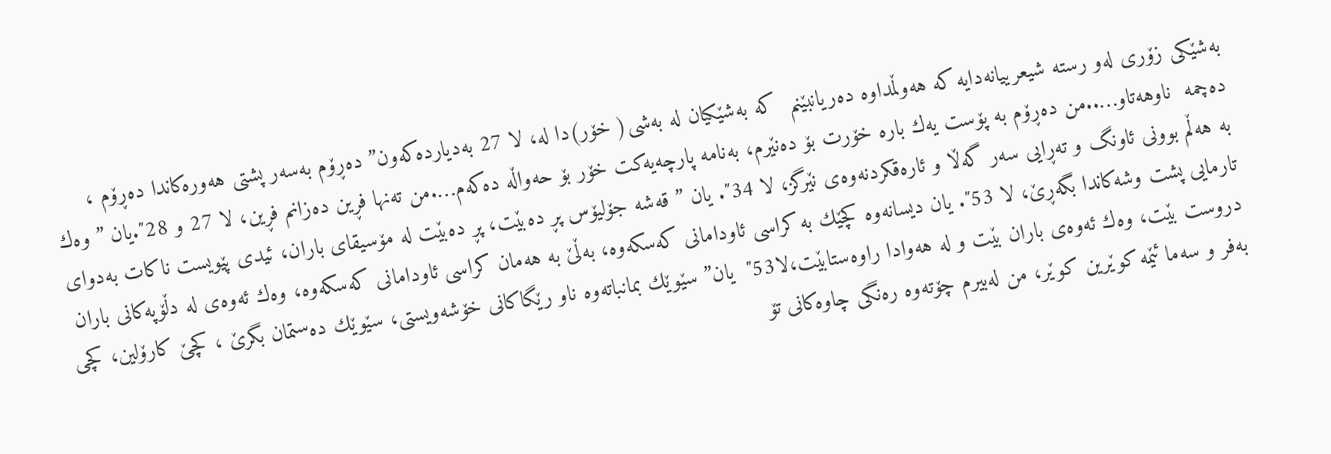به‌شێكی زۆری له‌و رسته‌ شیعرییانه‌دایه‌ كه‌ هه‌وڵمداوه‌ ده‌ریانبێنم  كه‌ به‌شێكیان له‌ به‌شی( خۆر)دا له‌، لا 27 به‌دیارده‌كه‌ون” ده‌ڕۆم به‌سه‌ر پشتی هه‌وره‌كاندا ده‌ڕۆم ، ده‌چمه‌  ناوهه‌تاو…..من ده‌ڕۆم به‌ پۆست یه‌ك باره‌ خۆرت بۆ ده‌نێرم، به‌نامه‌ پارچه‌یه‌كت خۆر بۆ حه‌واڵه‌ ده‌كه‌م….من ته‌نها فڕین ده‌زانم فڕین، لا 27 و 28″.یان ” وه‌ك به‌ هه‌ڵم بوونی ئاونگ ‌و ته‌ڕایی سه‌ر گه‌ڵا ‌و ئاره‌قكردنه‌وه‌ی نێرگز، لا 34″. یان ” قه‌شه‌ جۆلیۆس پڕ ده‌بێت، پڕ ده‌بێت له‌ مۆسیقای باران، ئیدی پێویست ناكات به‌دوای تارمایی پشت وشه‌كاندا بگه‌ڕێ‌، لا 53″. یان دیسانه‌وه‌ كچێك به‌ كراسی ئاودامانی كه‌سكه‌وه‌، به‌ڵێ‌ به‌ هه‌مان كراسی ئاودامانی كه‌سكه‌وه‌، وه‌ك ئه‌وه‌ی له‌ دڵۆپه‌كانی باران دروست بێت، وه‌ك ئه‌وه‌ی باران بێت ‌و له‌ هه‌وادا راوه‌ستابێت،لا53″  یان” سێوێك بمانباته‌وه‌ ناو رێگاكانی خۆشه‌ویستی، سێوێك ده‌ستمان بگرێ‌ ، كچێ‌ كارۆلین، كچی به‌فر ‌و سه‌ما ئێمه‌ كوێرین كوێر، من له‌بیرم چۆته‌وه‌ ره‌نگی چاوه‌كانی تۆ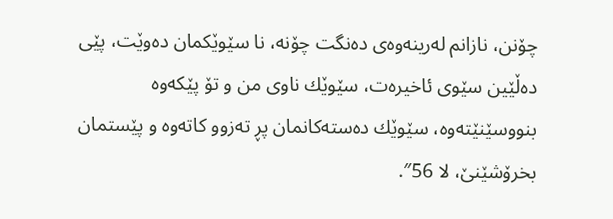چۆنن، نازانم له‌رینه‌وه‌ی ده‌نگت چۆنه‌، نا سێوێكمان ده‌وێت، پێی ده‌ڵێین سێوی ئاخیره‌ت، سێوێك ناوی من ‌و تۆ پێكه‌وه‌ بنووسێنێته‌وه‌، سێوێك ده‌سته‌كانمان پڕ ته‌زوو كاته‌وه‌ ‌و پێستمان بخرۆشێنێ‌، لا 56″.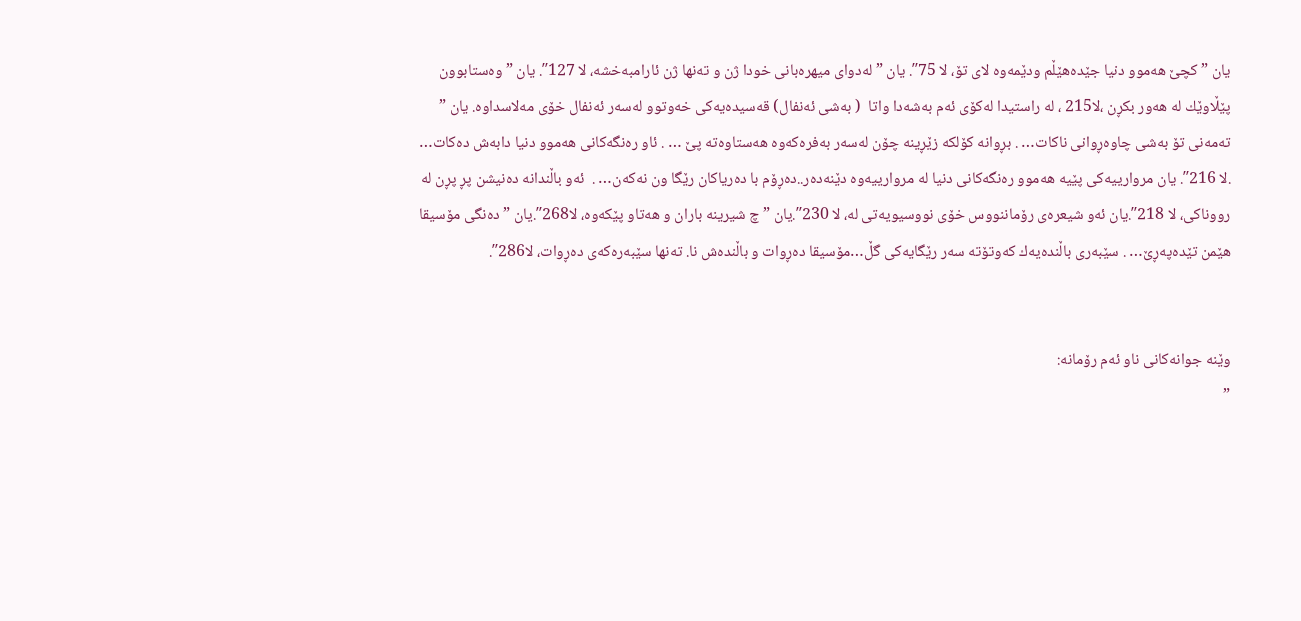یان ” كچێ‌ هه‌موو دنیا جێده‌هێڵم ‌ودێمه‌وه‌ لای تۆ، لا 75″. یان ” له‌دوای میهره‌بانی خودا ژن ‌و ته‌نها ژن ئارامبه‌خشه‌، لا 127″. یان ” وه‌ستابوون پێڵاوێك له‌ هه‌ور بكڕن ،لا215 ، له‌ راستیدا له‌كۆی ئه‌م به‌شه‌دا واتا  ( به‌شی ئه‌نفال) قه‌سیده‌یه‌كی خه‌وتوو له‌سه‌ر ئه‌نفال خۆی مه‌لاسداوه‌. یان ” ته‌مه‌نی تۆ به‌شی چاوه‌ڕوانی ناكات… . بڕوانه‌ كۆلكه‌ زێڕینه‌ چۆن له‌سه‌ر به‌فره‌كه‌وه‌ هه‌ستاوه‌ته‌ پێ‌ … . ئاو ره‌نگه‌كانی هه‌موو دنیا دابه‌ش ده‌كات… .لا 216″. یان مروارییه‌كی پێیه‌ هه‌موو ره‌نگه‌كانی دنیا له‌ مروارییه‌وه‌ دێنه‌ده‌ر..ده‌ڕۆم با ده‌ریاكان رێگا ون نه‌كه‌ن… .  ئه‌و باڵندانه‌ ده‌نیشن پڕ پڕن له‌ رووناكی، لا 218″.یان ئه‌و شیعره‌ی رۆماننووس خۆی نووسیویه‌تی له‌، لا 230″.یان ” چ شیرینه‌ باران ‌و هه‌تاو پێكه‌وه‌، لا268″.یان ” ده‌نگی مۆسیقا هێمن تێده‌په‌ڕێ‌… . سێبه‌ری باڵنده‌یه‌ك كه‌وتۆته‌ سه‌ر رێگایه‌كی گڵ…مۆسیقا ده‌ڕوات ‌و باڵنده‌ش نا. ته‌نها سێبه‌ره‌كه‌ی ده‌ڕوات، لا286″.


وێنه‌ جوانه‌كانی ناو ئه‌م رۆمانه‌:
”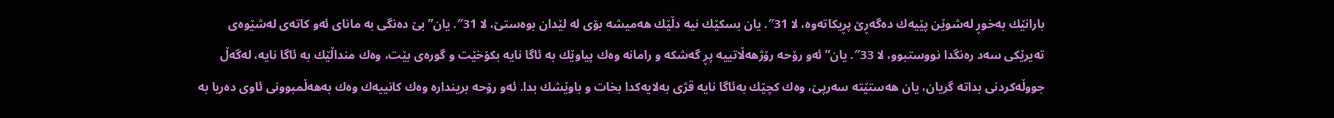بارانێك به‌خوڕ له‌شوێن پێیه‌ك ده‌گه‌ڕێ‌ پڕیكاته‌وه‌، لا 31″. یان بسكێك نیه‌ دڵێك هه‌میشه‌ بۆی له‌ لێدان بوه‌ستێ‌، لا 31″. یان” بێ‌ ده‌نگی به‌ مانای ئه‌و كاته‌ی له‌شێوه‌ی ته‌یرێكی سه‌د ره‌نگدا نووستبوو، لا 33″. یان” ئه‌و رۆحه‌ رۆژهه‌ڵاتییه‌ پڕ گه‌شكه‌ ‌و رامانه‌ وه‌ك پیاوێك به‌ ئاگا نایه‌ بكۆخێت ‌و گوره‌ی بێت، وه‌ك منداڵێك به‌ ئاگا نایه‌، له‌گه‌ڵ جووڵه‌كردنی بداته‌ گریان، یان هه‌ستێته‌ سه‌رپێ‌، وه‌ك كچێك به‌ئاگا نایه‌ قژی به‌لایه‌كدا بخات ‌و باوێشك بدا. ئه‌و رۆحه‌ برینداره‌ وه‌ك كانییه‌ك وه‌ك به‌هه‌ڵمبوونی ئاوی ده‌ریا به‌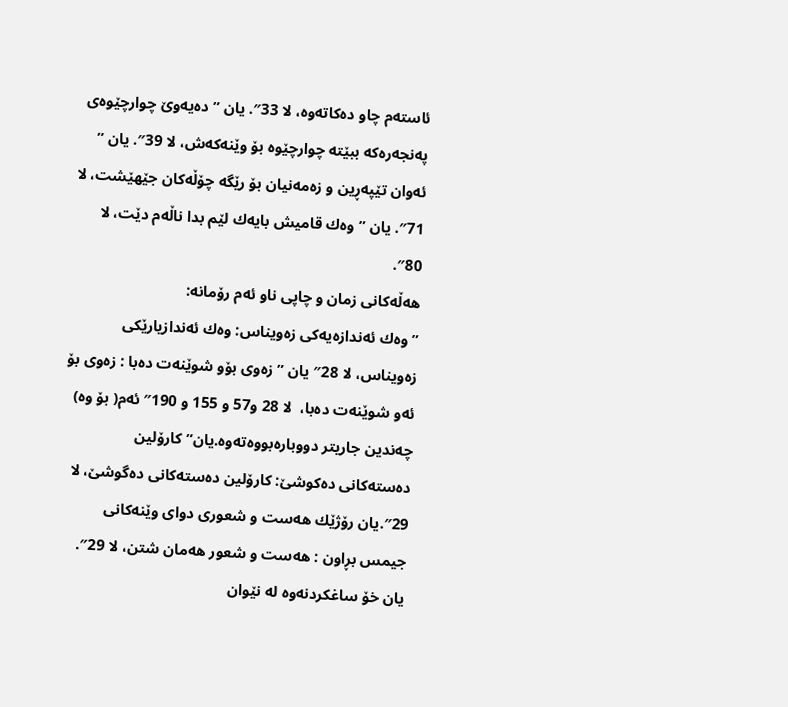ئاسته‌م چاو ده‌كاته‌وه‌، لا 33″. یان ” ده‌یه‌وێ‌ چوارچێوه‌ی په‌نجه‌ره‌كه‌ ببێته‌ چوارچێوه‌ بۆ وێنه‌كه‌ش، لا 39″. یان ” ئه‌وان تێپه‌ڕین ‌و زه‌مه‌نیان بۆ رێگه‌ چۆڵه‌كان جێهێشت، لا 71″. یان ” وه‌ك قامیش بایه‌ك لێم بدا ناڵه‌م دێت، لا 80″.
هه‌ڵه‌كانی زمان ‌و چاپی ناو ئه‌م رۆمانه‌:
” وه‌ك ئه‌ندازه‌یه‌كی زه‌ویناس: وه‌ك ئه‌ندازیارێكی زه‌ویناس، لا 28″ یان ” زه‌وی بۆو شوێنه‌ت ده‌با : زه‌وی بۆ ئه‌و شوێنه‌ت ده‌با،  لا 28 و57 و 155 و 190″ ئه‌م( بۆ وه‌) چه‌ندین جاریتر دووباره‌بووه‌ته‌وه‌.یان” كارۆلین ده‌سته‌كانی ده‌كوشێ‌: كارۆلین ده‌سته‌كانی ده‌گوشێ‌، لا 29″.یان رۆژێك هه‌ست ‌و شعوری دوای وێنه‌كانی جیمس بڕاون : هه‌ست ‌و شعور هه‌مان شتن، لا 29″. یان خۆ ساغكردنه‌وه‌ له‌ نێوان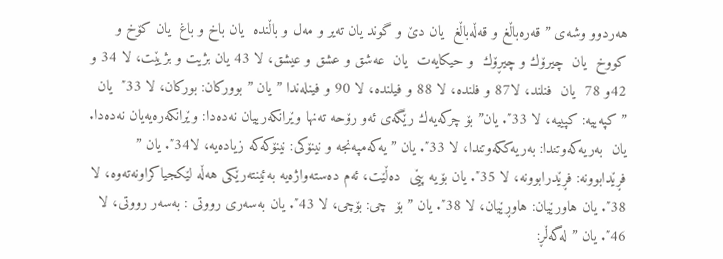هه‌ردوو وشه‌ی ” قه‌ره‌باڵغ ‌و قه‌ڵه‌باڵغ  یان دێ‌ ‌و گوند یان ته‌یر ‌و مه‌ل ‌و باڵنده‌  یان باخ ‌و باغ  یان كۆخ ‌و كووخ  یان  چیرۆك ‌و چیڕۆك  ‌و حیكایه‌ت  یان  عه‌شق ‌و عشق ‌و عیشق، لا 43 یان بژیت ‌و بژیێت، لا 34 و 42و 78  یان  فنلند، لا87 و فلنده‌، لا 88 و فیلنده‌، لا 90 و فینله‌ندا ” یان ” بووركان: بوركان، لا 33″  یان  ” كپه‌ییه‌: كپییه‌، لا 33″. یان” بۆ چركه‌یه‌ك رێگه‌ی ئه‌و رۆحه‌ ته‌نها وێرانكه‌رییان نه‌ده‌دا: وێرانكه‌ره‌یه‌یان نه‌ده‌دا.  یان  به‌ریه‌كه‌وتندا: به‌ریه‌ككه‌وتندا، لا 33″. یان ” یه‌كه‌مپه‌نجه‌ ‌و نینۆكی: نینۆكه‌كه‌ زیاده‌یه‌، لا34″. یان ”  فڕێدابوونه‌: فڕێدرابوونه‌، لا 35″. یان بۆیه‌ پێی  ده‌ڵێت، ئه‌م ده‌سته‌واژه‌یه‌ به‌ئینته‌رێكی هه‌ڵه‌ لێكجیاكراونه‌ته‌وه‌، لا 38″. یان هاورێیان: هاوڕێیان، لا 38″. یان ” بۆ  چی: بۆچی، لا 43″. یان به‌سه‌ری رووتی : به‌سه‌ر رووتی، لا 46″. یان ” له‌گه‌ڵڕ: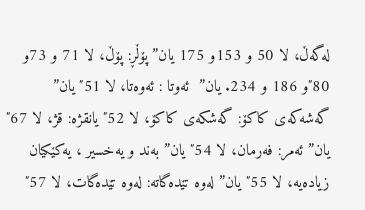له‌گه‌ڵ، لا 50 و 153و 175 یان” پۆڵڕ: پۆڵ، لا 71 و 73و 80″و 186 و 234. یان”  ئه‌وتا : ئه‌وه‌تا، لا 51″ یان” گه‌شه‌كه‌ی كاكۆ: گه‌شكه‌ی كاكۆ، لا 52″ یانقژه‌: قژ، لا 67″ یان” ئه‌مر: فه‌رمان، لا 54″ یان” به‌ند ‌و یه‌خسیر ، یه‌كێكیان زیاده‌یه‌، لا 55″ یان” له‌وه‌ تێده‌گاته‌: له‌وه‌ تێده‌گات، لا 57″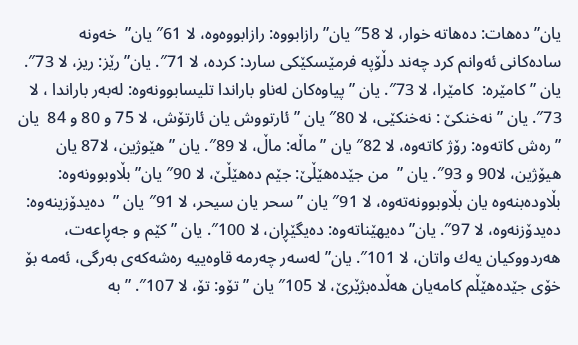یان” ده‌هات: ده‌هاته‌ خوار، لا 58″ یان” رازابووه‌: رازابووه‌وه‌، لا 61″ یان”  خه‌ونه‌ ساده‌كانی ئه‌وانم كرد چه‌ند دڵۆپه‌ فرمێسكێكی سارد: كرده‌، لا 71″. یان” رێز: ریز، لا 73″. یان ” كامێره‌:  كامێرا، لا 73″. یان ” پیاوه‌كان له‌ناو باراندا تلیسابوونه‌وه‌: له‌به‌ر باراندا ، لا 73″. یان ” نه‌خنكێ‌ : نه‌خنكێی، لا 80″ یان ” ئارتووش یان ئارتۆش، لا 75 و 80 و 84  یان ” ره‌ش كاته‌وه‌: رۆژ كاته‌وه‌، لا 82″ یان ” ماڵه‌: ماڵ، لا 89″. یان ” هێوژین، لا87 یان هیۆژین، لا90 و 93″. یان ”  من جێده‌هێڵێ‌: جێم ده‌هێڵێ‌، لا 90″ یان”بڵاوبوونه‌وه‌: بڵاوده‌بنه‌وه‌ یان بڵاوبوونه‌ته‌وه‌، لا 91″ یان ” سحر یان سیحر، لا 91″ یان ”  ده‌یدۆزینه‌وه‌: ده‌یدۆزنه‌وه‌، لا 97″. یان” ده‌یهێناته‌وه‌: ده‌یگێڕان، لا 100″. یان ” كێم ‌و جه‌ڕاعه‌ت، هه‌ردووكیان یه‌ك واتان، لا 101″. یان” له‌سه‌ر چه‌رمه‌ قاوه‌ییه‌ ره‌شه‌كه‌ی به‌رگی، ئه‌مه‌ بۆ خۆی جێده‌هێڵم كامه‌یان هه‌ڵده‌بژێرێ‌، لا 105″ یان ” تۆو: تۆ، لا 107″. ” به‌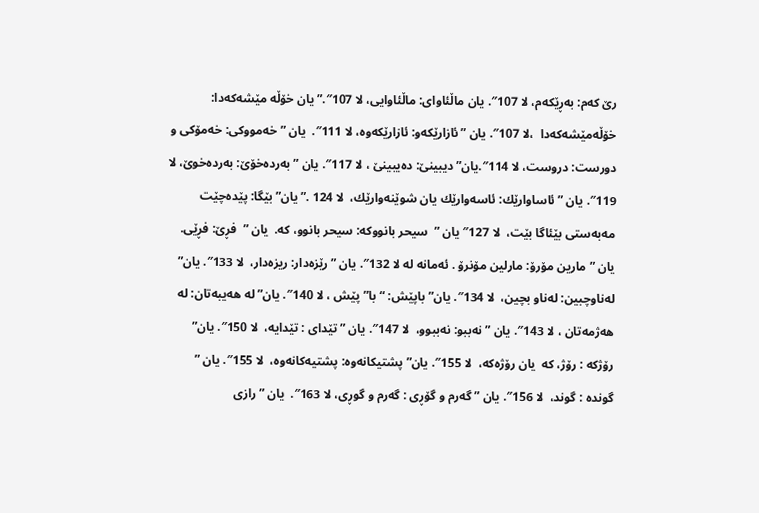رێ‌ كه‌م: به‌ڕێكه‌م، لا 107″. یان ماڵئاوای: ماڵئاوایی، لا 107″.” یان خۆڵه‌ مێشه‌كه‌دا: خۆڵه‌مێشه‌كه‌دا  ،لا 107″. یان ” ئازارێكه‌و: ئازارێكه‌وه‌، لا 111″.  یان ” خه‌مووكی: خه‌مۆكی ‌و دورست: دروست، لا 114″.یان” دیبینێ‌: ده‌یبینێ‌ ، لا 117″. یان ” به‌رده‌خۆێ‌: به‌رده‌خوێ‌، لا 119″. یان ” ئاساوارێك: ئاسه‌وارێك یان شوێنه‌وارێك،  لا 124 .”یان” بێگا: پێده‌چێت مه‌به‌ستی بێئاگا بێت،  لا 127″ یان ”  سیحر بانووكه‌: سیحر بانوو، كه‌.  یان ”  فڕێ‌: فڕێی. یان ” مارین مۆرۆ: مارلین مۆنرۆ . ئه‌مانه‌ له‌ لا 132″. یان ” رێزه‌دار: ریزه‌دار،  لا 133″. یان” له‌ناوچبین: له‌ناو بچین،  لا 134″. یان” باپێش: “با”پێش ، لا 140″. یان” له‌ هه‌یبه‌تان: له‌ هه‌ژمه‌تان ، لا 143″. یان ” نه‌ببو: نه‌ببوو،  لا 147″. یان ” تێدای : تێدایه‌،  لا 150″. یان” رۆژكه‌ : رۆژ، كه‌  یان رۆژه‌كه‌،  لا 155″. یان” پشتیكانه‌وه‌: پشتیه‌كانه‌وه‌،  لا 155″. یان ” گونده‌ : گوند،  لا 156″. یان ” گه‌رم ‌و گۆڕی : گه‌رم ‌و گوڕی، لا 163″.  یان ” رازی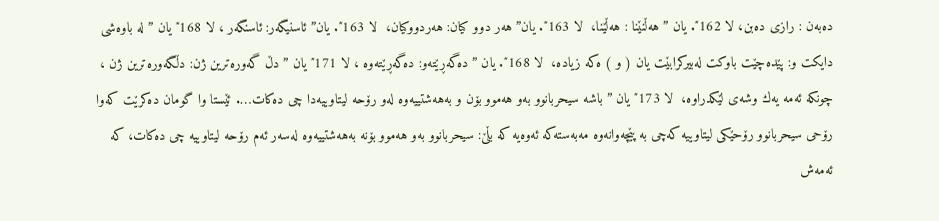ده‌به‌ن : رازی ده‌بن، لا 162″. یان ” هه‌ڵنێنا : هه‌ڵێنا،  لا 163″. یان” هه‌ر دوو كیان: هه‌ردووكیان،  لا 163″. یان” ئاسنیگه‌ر: ئاسنگه‌ر ، لا 168″ یان ” له‌ باوه‌شی دایكت و: پێده‌چێت باوكت له‌بیركرابێت یان ( و ) ه‌كه‌ زیاده‌،  لا 168″. یان ” ده‌گه‌ڕێته‌و: ده‌گه‌ڕێته‌وه‌ ، لا 171″ یان ” دڵ گه‌وره‌ترین ژن: دڵگه‌وره‌ترین ژن ، چونكه‌ ئه‌مه‌ یه‌ك وشه‌ی لێكدراوه‌،  لا 173″ یان ” باشه‌ سیحربانوو به‌و هه‌موو بۆن ‌و به‌هه‌شتییه‌وه‌ له‌و رۆحه‌ لیتاوییه‌دا چی ده‌كات…. ئێستا وا گومان ده‌كرێت كه‌وا رۆحی سیحربانوو رۆحێكی لیتاوییه‌ كه‌چی به‌ پێچه‌وانه‌وه‌ مه‌به‌سته‌كه‌ ئه‌وه‌یه‌ كه‌ بڵێ‌: سیحربانوو به‌و هه‌موو بۆنه‌ به‌هه‌شتییه‌وه‌ له‌سه‌ر ئه‌م رۆحه‌ لیتاوییه‌ چی ده‌كات، كه‌ ئه‌مه‌ش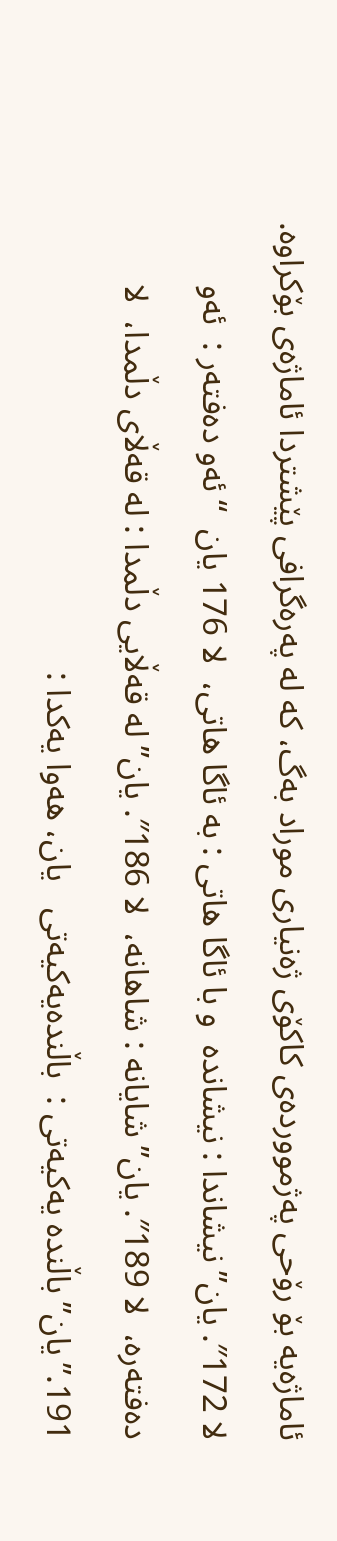ئاماژه‌یه‌ بۆ رۆحی په‌ژموورده‌ی كاكۆی ژه‌نیاری موراد به‌گ، كه‌ له‌ په‌ره‌گرافی پێشتردا ئاماژه‌ی بۆكراوه‌. لا 172″. یان” نیشاندا : نیشانده‌  ‌و با ئاگا هاتی : به‌ ئاگا هاتی،  لا 176 یان  “ئه‌و ده‌فته‌ر :  ئه‌و ده‌فته‌ره‌،  لا 189″. یان” شایانه‌ : شاهانه‌،  لا 186″. یان” له‌ قه‌ڵایی دڵمدا : له‌ قه‌ڵای دڵمدا،  لا 191.”یان” باڵنده‌ یه‌كیه‌تی :  باڵنده‌یه‌كیه‌تی   یان، هه‌وا یه‌كدا :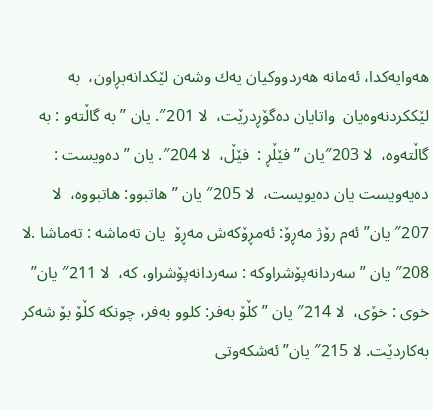هه‌وایه‌كدا، ئه‌مانه‌ هه‌ردووكیان یه‌ك وشه‌ن لێكدانه‌بڕاون،  به‌ لێككردنه‌وه‌یان  واتایان ده‌گۆڕدرێت،  لا 201″. یان ” به‌ گاڵته‌و : به‌ گاڵته‌وه‌،  لا 203″یان ” فێڵڕ :  فێڵ،  لا 204″. یان ” ده‌ویست :  ده‌یه‌ویست یان ده‌یویست،  لا 205″ یان ” هاتبوو: هاتبووه‌،  لا 207″ یان” ئه‌م رۆژ مه‌ڕۆ: ئه‌مڕۆكه‌ش مه‌ڕۆ  یان ته‌ماشه‌ : ته‌ماشا .لا 208″ یان ” سه‌ردانه‌پۆشراوكه‌ : سه‌ردانه‌پۆشراو، كه‌،  لا 211″ یان” خوی : خۆی،  لا 214″ یان ” كڵۆ به‌فر: كلوو به‌فر، چونكه‌ كڵۆ بۆ شه‌كر به‌كاردێت. لا 215″ یان” ئه‌شكه‌وتی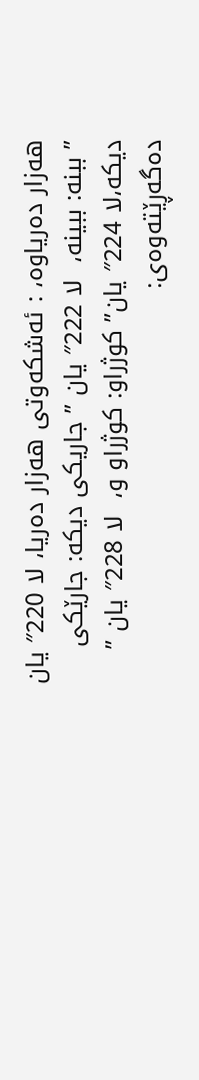هه‌زار ده‌ریاوه‌، : ئه‌شكه‌وتی هه‌زار ده‌ریا، لا 220″ یان ” ببنه‌: ببینه‌،  لا 222″ یان ” جاریكی دیكه‌: جارێكی دیكه‌،لا 224″ یان” كوژراو: كوژراو ‌و،  لا 228″ یان ” ده‌گه‌ڕێته‌وه‌ی: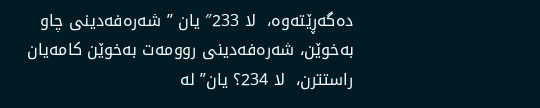ده‌گه‌ڕێته‌وه‌،  لا 233″ یان ” شه‌ره‌فه‌دینی چاو به‌خوێن، شه‌ره‌فه‌دینی روومه‌ت به‌خوێن كامه‌یان راستترن،  لا 234؟ یان” له‌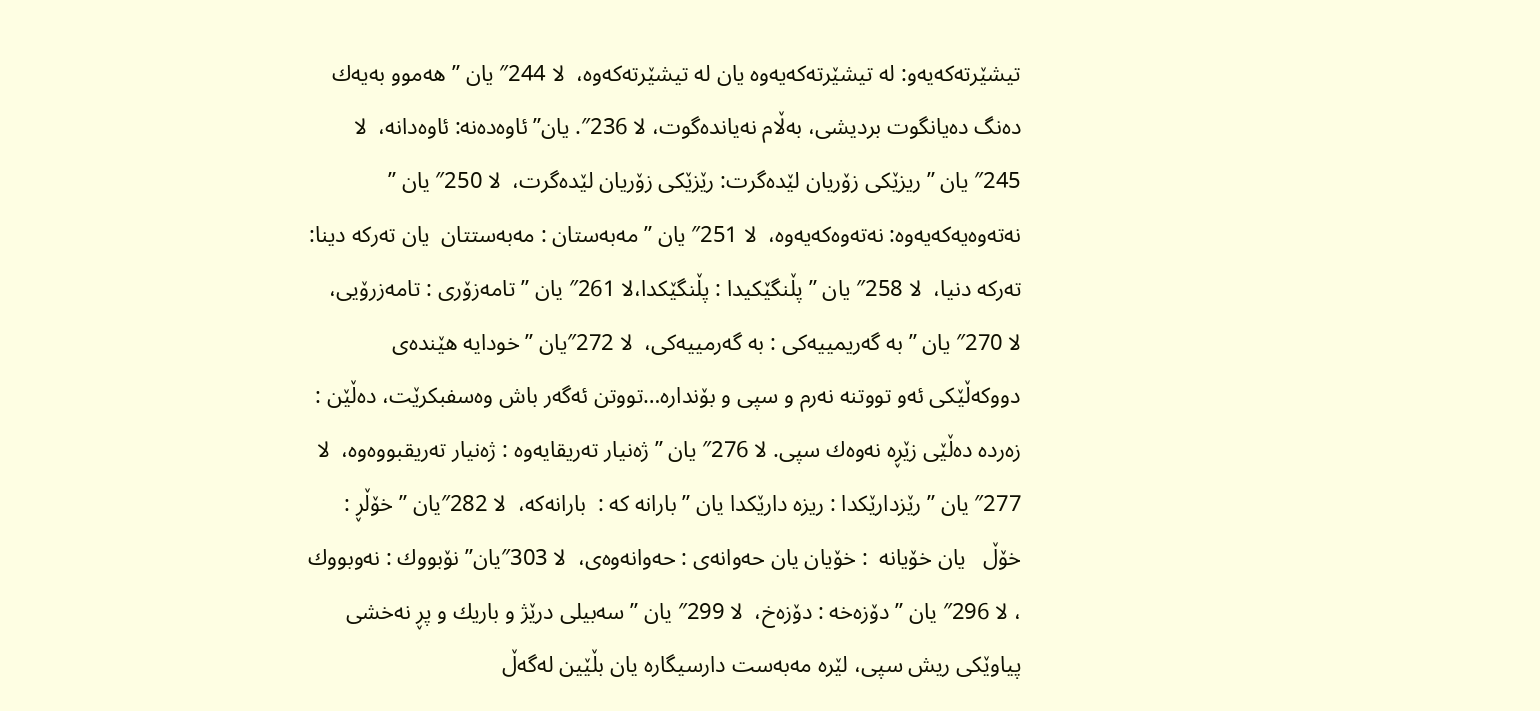تیشێرته‌كه‌یه‌و: له‌ تیشێرته‌كه‌یه‌وه‌ یان له‌ تیشێرته‌كه‌وه‌،  لا 244″ یان ” هه‌موو به‌یه‌ك ده‌نگ ده‌یانگوت بردیشی، به‌ڵام نه‌یانده‌گوت، لا 236″. یان” ئاوه‌ده‌نه‌: ئاوه‌دانه‌،  لا 245″ یان ” ریزێكی زۆریان لێده‌گرت: رێزێكی زۆریان لێده‌گرت،  لا 250″ یان ” نه‌ته‌وه‌یه‌كه‌یه‌وه‌: نه‌ته‌وه‌كه‌یه‌وه‌،  لا 251″ یان ” مه‌به‌ستان : مه‌به‌ستتان  یان ته‌ركه‌ دینا: ته‌ركه‌ دنیا،  لا 258″ یان ” پڵنگێكیدا : پڵنگێكدا،لا 261″ یان ” تامه‌زۆری : تامه‌زرۆیی،  لا 270″ یان ” به‌ گه‌ریمییه‌كی : به‌ گه‌رمییه‌كی،  لا 272″یان ” خودایه‌ هێنده‌ی دووكه‌ڵێكی ئه‌و تووتنه‌ نه‌رم ‌و سپی ‌و بۆنداره‌…تووتن ئه‌گه‌ر باش وه‌سفبكرێت، ده‌ڵێن : زه‌رده‌ ده‌ڵێی زێڕه‌ نه‌وه‌ك سپی. لا 276″ یان ” ژه‌نیار ته‌ریقایه‌وه‌ : ژه‌نیار ته‌ریقبووه‌وه‌،  لا 277″ یان ” رێزدارێكدا : ریزه‌ دارێكدا یان ” بارانه‌ كه‌ :  بارانه‌كه‌،  لا 282″یان ” خۆڵڕ : خۆڵ   یان خۆیانه‌  : خۆیان یان حه‌وانه‌ی : حه‌وانه‌وه‌ی،  لا 303″یان” نۆبووك : نه‌وبووك ، لا 296″ یان ” دۆزه‌خه‌ : دۆزه‌خ،  لا 299″ یان ” سه‌بیلی درێژ ‌و باریك ‌و پڕ نه‌خشی پیاوێكی ریش سپی، لێره‌ مه‌به‌ست دارسیگاره‌ یان بڵێین له‌گه‌ڵ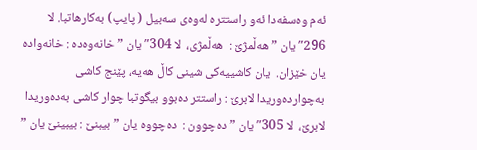ئه‌م وه‌سفه‌دا ئه‌و راستتره‌ له‌وه‌ی سه‌بیل ( پایپ) به‌كارهاتبا. لا 296″ یان ” هه‌ڵمژێ‌ :  هه‌ڵمژی،  لا 304″ یان ” خانه‌وه‌ده‌ : خانه‌واده‌ یان خێزان.  یان كاشییه‌كی شینی كاڵ هه‌یه‌، پێنج كاشی به‌چوارده‌وریدا لابرێ‌ : راستتر ده‌بوو بیگوتبا چوار كاشی به‌ده‌وریدا لابرێ‌،  لا 305″ یان ” ده‌چوون :  ده‌چووه‌ یان ” بیبنێ‌ : بیبینێ‌ یان ”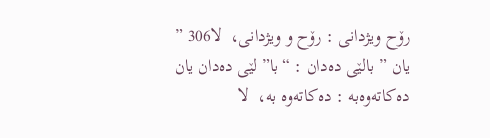رۆح ویژدانی : رۆح ‌و ویژدانی،  لا306 ” یان ” بالێی ده‌دان : “با” لێی ده‌دان یان ده‌كاته‌وه‌به‌ : ده‌كاته‌وه‌ به‌،  لا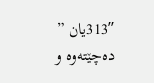313″یان ” ده‌چێته‌وه‌ ‌و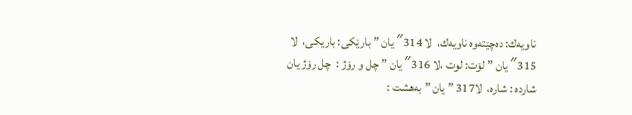ناویه‌ك: ده‌چێته‌وه‌ ناویه‌ك،  لا 314″ یان ” بارێكی: باریكی،  لا 315″ یان ” لۆت: لوت ،لا 316″ یان ” چل ‌و رۆژ :  چل رۆژ یان شارده‌ : شاره‌،  لا317 ” یان ” به‌هشت :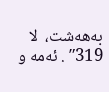به‌هه‌شت،  لا 319″ . ئه‌مه‌ ‌و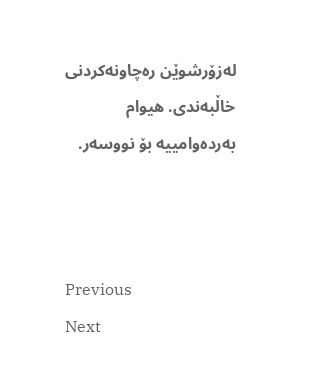له‌زۆرشوێن ره‌چاونه‌كردنی خاڵبه‌ندی. هیوام به‌رده‌وامییه‌ بۆ نووسه‌ر.



Previous
Next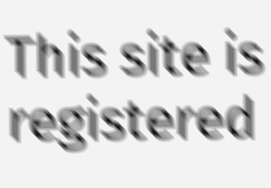This site is registered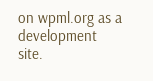on wpml.org as a development site.